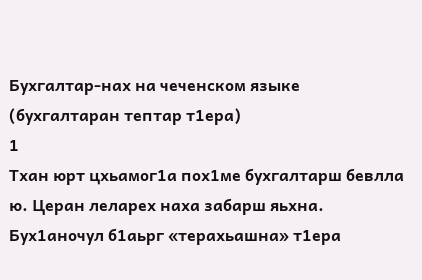Бухгалтар-нах на чеченском языке
(бухгалтаран тептар т1ера)
1
Тхан юрт цхьамог1а пох1ме бухгалтарш бевлла ю. Церан леларех наха забарш яьхна. Бух1аночул б1аьрг «терахьашна» т1ера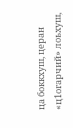ца боккхуш, церан «ц1огарчий» лоьхуш,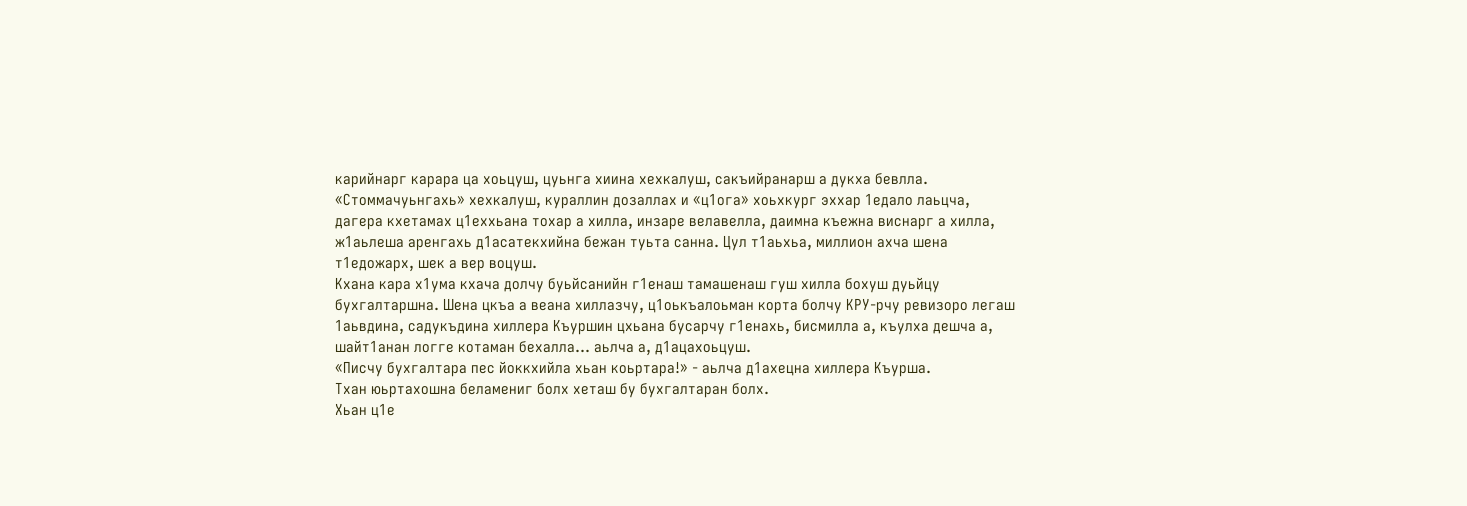карийнарг карара ца хоьцуш, цуьнга хиина хехкалуш, сакъийранарш а дукха бевлла.
«Стоммачуьнгахь» хехкалуш, кураллин дозаллах и «ц1ога» хоьхкург эххар 1едало лаьцча, дагера кхетамах ц1еххьана тохар а хилла, инзаре велавелла, даимна къежна виснарг а хилла, ж1аьлеша аренгахь д1асатекхийна бежан туьта санна. Цул т1аьхьа, миллион ахча шена т1едожарх, шек а вер воцуш.
Кхана кара х1ума кхача долчу буьйсанийн г1енаш тамашенаш гуш хилла бохуш дуьйцу бухгалтаршна. Шена цкъа а веана хиллазчу, ц1оькъалоьман корта болчу КРУ-рчу ревизоро легаш 1аьвдина, садукъдина хиллера Къуршин цхьана бусарчу г1енахь, бисмилла а, къулха дешча а, шайт1анан логге котаман бехалла… аьлча а, д1ацахоьцуш.
«Писчу бухгалтара пес йоккхийла хьан коьртара!» - аьлча д1ахецна хиллера Къурша.
Тхан юьртахошна беламениг болх хеташ бу бухгалтаран болх.
Хьан ц1е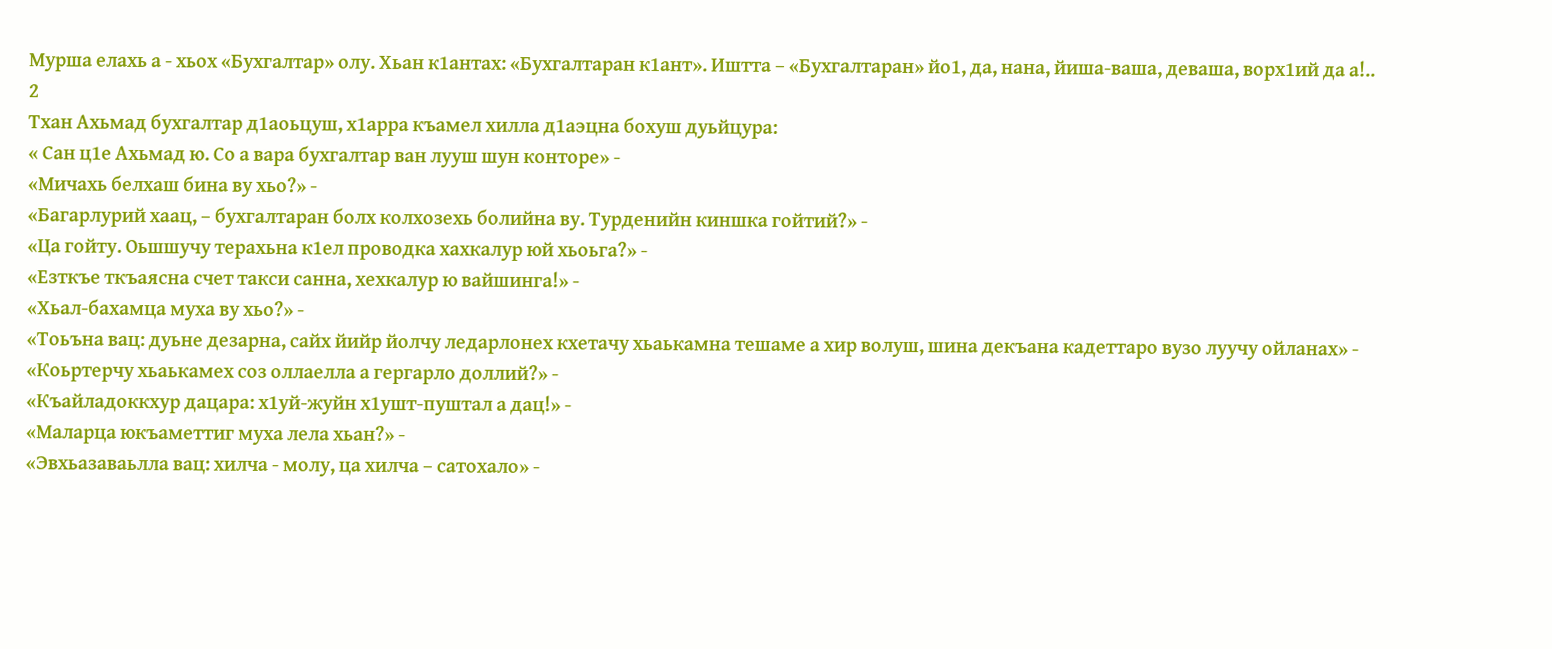Мурша елахь а - хьох «Бухгалтар» олу. Хьан к1антах: «Бухгалтаран к1ант». Иштта – «Бухгалтаран» йо1, да, нана, йиша-ваша, деваша, ворх1ий да а!..
2
Тхан Ахьмад бухгалтар д1аоьцуш, х1арра къамел хилла д1аэцна бохуш дуьйцура:
« Сан ц1е Ахьмад ю. Со а вара бухгалтар ван лууш шун конторе» -
«Мичахь белхаш бина ву хьо?» -
«Багарлурий хаац, – бухгалтаран болх колхозехь болийна ву. Турденийн киншка гойтий?» -
«Ца гойту. Оьшшучу терахьна к1ел проводка хахкалур юй хьоьга?» -
«Езткъе ткъаясна счет такси санна, хехкалур ю вайшинга!» -
«Хьал-бахамца муха ву хьо?» -
«Тоьъна вац: дуьне дезарна, сайх йийр йолчу ледарлонех кхетачу хьаькамна тешаме а хир волуш, шина декъана кадеттаро вузо луучу ойланах» -
«Коьртерчу хьаькамех соз оллаелла а гергарло доллий?» -
«Къайладоккхур дацара: х1уй-жуйн х1ушт-пуштал а дац!» -
«Маларца юкъаметтиг муха лела хьан?» -
«Эвхьазаваьлла вац: хилча - молу, ца хилча – сатохало» -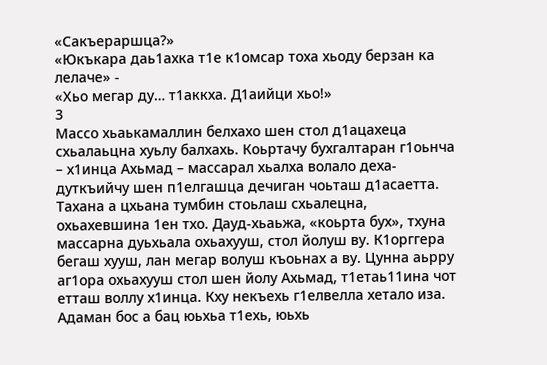«Сакъераршца?»
«Юкъкара даь1ахка т1е к1омсар тоха хьоду берзан ка лелаче» -
«Хьо мегар ду… т1аккха. Д1аийци хьо!»
3
Массо хьаькамаллин белхахо шен стол д1ацахеца схьалаьцна хуьлу балхахь. Коьртачу бухгалтаран г1оьнча – х1инца Ахьмад – массарал хьалха волало деха-дуткъийчу шен п1елгашца дечиган чоьташ д1асаетта.
Тахана а цхьана тумбин стоьлаш схьалецна, охьахевшина 1ен тхо. Дауд-хьаьжа, «коьрта бух», тхуна массарна дуьхьала охьахууш, стол йолуш ву. К1орггера бегаш хууш, лан мегар волуш къоьнах а ву. Цунна аьрру аг1ора охьахууш стол шен йолу Ахьмад, т1етаь11ина чот етташ воллу х1инца. Кху некъехь г1елвелла хетало иза. Адаман бос а бац юьхьа т1ехь, юьхь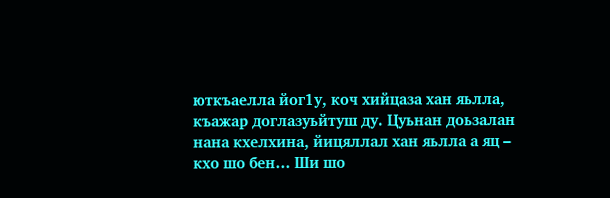юткъаелла йог1у, коч хийцаза хан яьлла, къажар доглазуьйтуш ду. Цуьнан доьзалан нана кхелхина, йицяллал хан яьлла а яц – кхо шо бен… Ши шо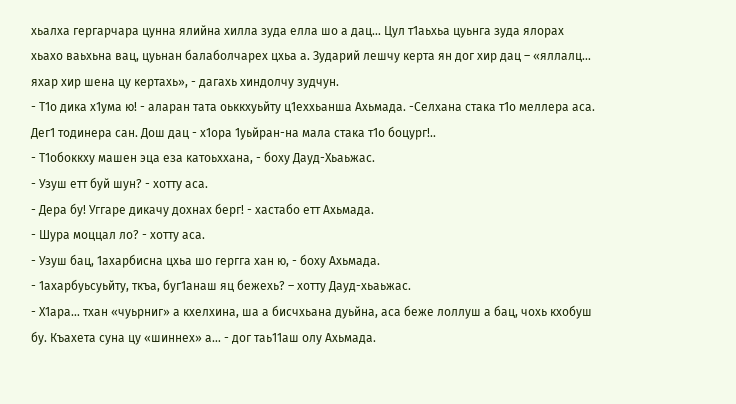хьалха гергарчара цунна ялийна хилла зуда елла шо а дац… Цул т1аьхьа цуьнга зуда ялорах хьахо ваьхьна вац, цуьнан балаболчарех цхьа а. Зударий лешчу керта ян дог хир дац – «яллалц… яхар хир шена цу кертахь», - дагахь хиндолчу зудчун.
- Т1о дика х1ума ю! - аларан тата оьккхуьйту ц1еххьанша Ахьмада. -Селхана стака т1о меллера аса. Дег1 тодинера сан. Дош дац - х1ора 1уьйран-на мала стака т1о боцург!..
- Т1обоккху машен эца еза катоьххана, - боху Дауд-Хьаьжас.
- Узуш етт буй шун? - хотту аса.
- Дера бу! Уггаре дикачу дохнах берг! - хастабо етт Ахьмада.
- Шура моццал ло? - хотту аса.
- Узуш бац, 1ахарбисна цхьа шо гергга хан ю, - боху Ахьмада.
- 1ахарбуьсуьйту, ткъа, буг1анаш яц бежехь? – хотту Дауд-хьаьжас.
- Х1ара… тхан «чуьрниг» а кхелхина, ша а бисчхьана дуьйна, аса беже лоллуш а бац, чохь кхобуш бу. Къахета суна цу «шиннех» а… - дог таь11аш олу Ахьмада.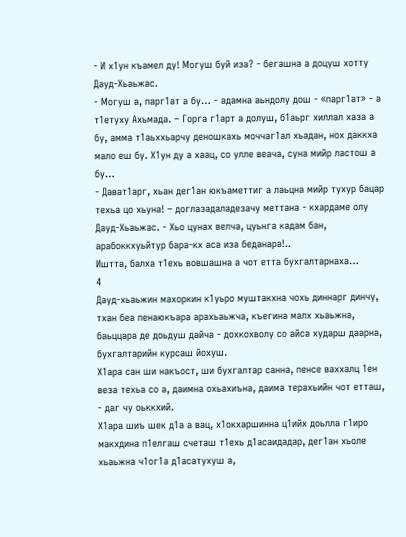- И х1ун къамел ду! Могуш буй иза? - бегашна а доцуш хотту
Дауд-Хьаьжас.
- Могуш а, парг1ат а бу… - адамна аьндолу дош - «парг1ат» - а т1етуху Ахьмада. – Горга г1арт а долуш, б1аьрг хиллал хаза а бу, амма т1аьххьарчу деношкахь моччаг1ал хьадан, нох даккха мало еш бу. Х1ун ду а хаац, со улле веача, суна мийр ластош а бу…
- Дават1арг, хьан дег1ан юкъаметтиг а лаьцна мийр тухур бацар техьа цо хьуна! – доглазадаладезачу меттана - кхардаме олу Дауд-Хьаьжас. - Хьо цунах велча, цуьнга кадам бан, арабоккхуьйтур бара-кх аса иза беданара!..
Иштта, балха т1ехь вовшашна а чот етта бухгалтарнаха…
4
Дауд-хьаьжин махоркин к1уьро муштакхна чохь диннарг динчу, тхан беа пенаюкъара арахьаьжча, къегина малх хьаьжна, баьццара де доьдуш дайча - дохкохволу со айса хударш даарна, бухгалтарийн курсаш йохуш.
Х1ара сан ши накъост, ши бухгалтар санна, пенсе ваххалц 1ен веза техьа со а, даимна охьахиъна, даима терахьийн чот етташ, - даг чу оьккхий.
Х1ара шиъ шек д1а а вац, х1окхаршинна ц1ийх доьлла г1иро макхдина п1елгаш счеташ т1ехь д1асаидадар, дег1ан хьоле хьаьжна ч1ог1а д1асатухуш а,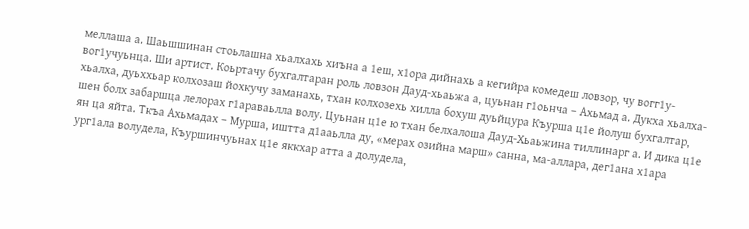меллаша а. Шаьшшинан стоьлашна хьалхахь хиъна а 1еш, х1ора дийнахь а кегийра комедеш ловзор, чу вогг1у-вог1учуьнца. Ши артист. Коьртачу бухгалтаран роль ловзон Дауд-хьаьжа а, цуьнан г1оьнча – Ахьмад а. Дукха хьалха-хьалха, дуьххьар колхозаш йохкучу заманахь, тхан колхозехь хилла бохуш дуьйцура Къурша ц1е йолуш бухгалтар, шен болх забаршца лелорах г1араваьлла волу. Цуьнан ц1е ю тхан белхалоша Дауд-Хьаьжина тиллинарг а. И дика ц1е ян ца яйта. Ткъа Ахьмадах – Мурша, иштта д1ааьлла ду, «мерах озийна марш» санна, ма-аллара, дег1ана х1ара ург1ала волудела, Къуршинчуьнах ц1е яккхар атта а долудела,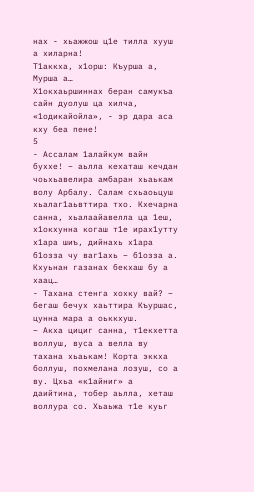нах - хьажжош ц1е тилла хууш а хиларна!
Т1аккха, х1орш: Къурша а, Мурша а…
Х1окхаьршиннах беран самукъа сайн дуолуш ца хилча, «1одикайойла», - эр дара аса кху беа пене!
5
- Ассалам 1алайкум вайн буххе! – аьлла кехаташ кечдан чоьхьавелира амбаран хьаькам волу Арбалу. Салам схьаоьцуш хьалаг1аьвттира тхо. Кхечарна санна, хьалаайавелла ца 1еш, х1окхунна когаш т1е ирах1утту х1ара шиъ, дийнахь х1ара б1озза чу ваг1ахь – б1озза а. Кхуьнан газанах бекхаш бу а хаац…
- Тахана стенга хохку вай? – бегаш бечух хаьттира Къуршас, цунна мара а оьккхуш.
– Акха цициг санна, т1екхетта воллуш, вуса а велла ву тахана хьаькам! Корта эккха боллуш, похмелана лозуш, со а ву. Цхьа «к1айниг» а даийтина, тобер аьлла, хеташ воллура со. Хьаьжа т1е куьг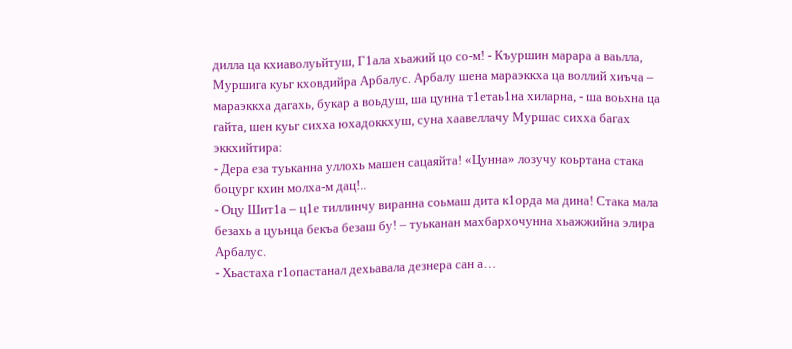дилла ца кхиаволуьйтуш, Г1ала хьажий цо со-м! - Къуршин марара а ваьлла, Муршига куьг кховдийра Арбалус. Арбалу шена мараэккха ца воллий хиъча – мараэккха дагахь, букар а воьдуш, ша цунна т1етаь1на хиларна, - ша воьхна ца гайта, шен куьг сихха юхадоккхуш, суна хаавеллачу Муршас сихха багах эккхийтира:
- Дера еза туьканна уллохь машен сацаяйта! «Цунна» лозучу коьртана стака боцург кхин молха-м дац!..
- Оцу Шит1а – ц1е тиллинчу виранна соьмаш дита к1орда ма дина! Стака мала безахь а цуьнца бекъа безаш бу! – туьканан махбархочунна хьажжийна элира Арбалус.
- Хьастаха г1опастанал дехьавала дезнера сан а…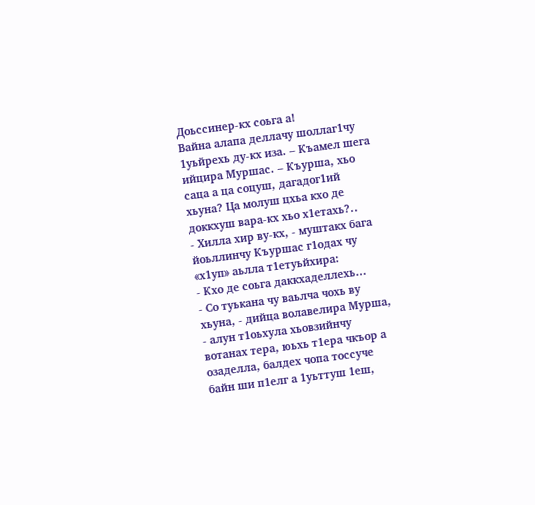Доьссинер-кх соьга а!
Вайна алапа деллачу шоллаг1чу 1уьйрехь ду-кх иза. – Къамел шега ийцира Муршас. – Къурша, хьо саца а ца соцуш, дагадог1ий хьуна? Ца молуш цхьа кхо де доккхуш вара-кх хьо х1етахь?..
- Хилла хир ву-кх, - муштакх бага йоьллинчу Къуршас г1одах чу «х1уп» аьлла т1етуьйхира:
- Кхо де соьга даккхаделлехь…
- Со туькана чу ваьлча чохь ву хьуна, - дийца волавелира Мурша, - алун т1оьхула хьовзийнчу вотанах тера, юьхь т1ера чкъор а озаделла, балдех чопа тоссуче байн ши п1елг а 1уьттуш 1еш,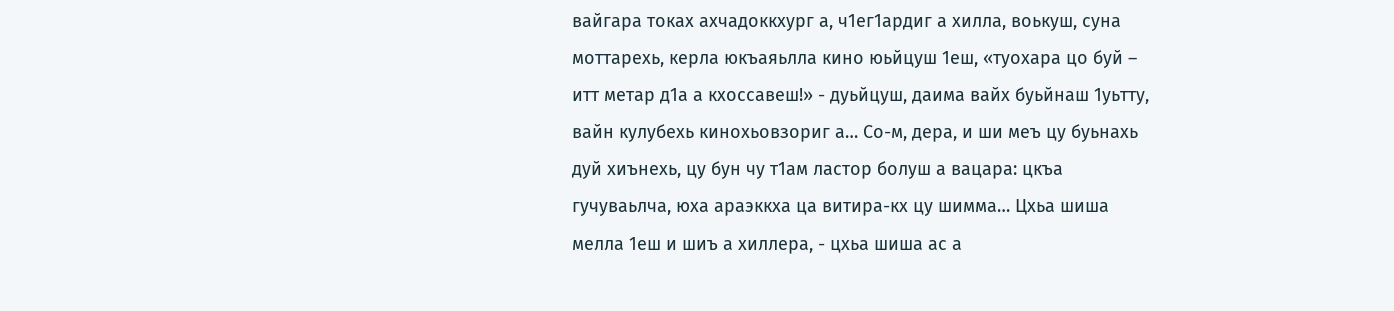вайгара токах ахчадоккхург а, ч1ег1ардиг а хилла, воькуш, суна моттарехь, керла юкъаяьлла кино юьйцуш 1еш, «туохара цо буй – итт метар д1а а кхоссавеш!» - дуьйцуш, даима вайх буьйнаш 1уьтту, вайн кулубехь кинохьовзориг а… Со-м, дера, и ши меъ цу буьнахь дуй хиънехь, цу бун чу т1ам ластор болуш а вацара: цкъа гучуваьлча, юха араэккха ца витира-кх цу шимма… Цхьа шиша мелла 1еш и шиъ а хиллера, - цхьа шиша ас а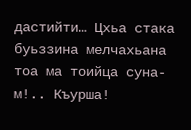дастийти… Цхьа стака буьззина мелчахьана тоа ма тоийца суна-м!.. Къурша!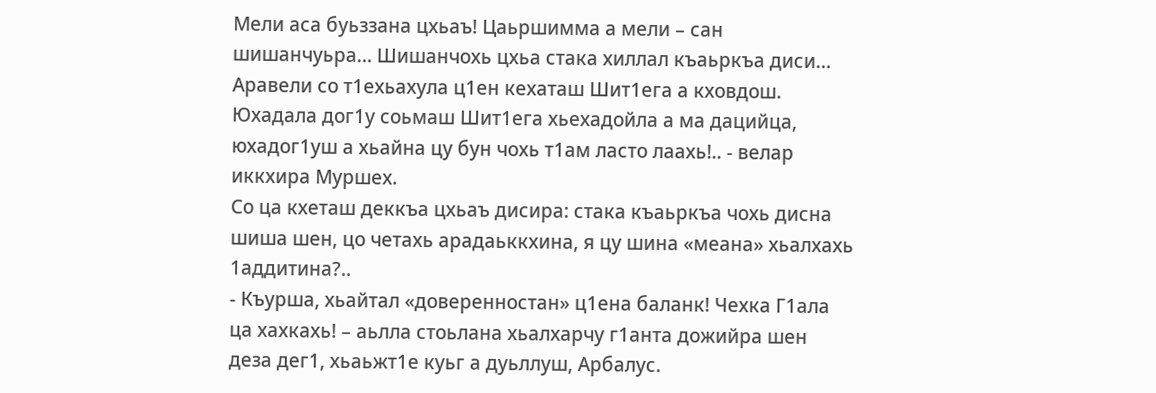Мели аса буьззана цхьаъ! Цаьршимма а мели – сан шишанчуьра… Шишанчохь цхьа стака хиллал къаьркъа диси… Аравели со т1ехьахула ц1ен кехаташ Шит1ега а кховдош. Юхадала дог1у соьмаш Шит1ега хьехадойла а ма дацийца, юхадог1уш а хьайна цу бун чохь т1ам ласто лаахь!.. - велар иккхира Муршех.
Со ца кхеташ деккъа цхьаъ дисира: стака къаьркъа чохь дисна шиша шен, цо четахь арадаьккхина, я цу шина «меана» хьалхахь 1аддитина?..
- Къурша, хьайтал «доверенностан» ц1ена баланк! Чехка Г1ала ца хахкахь! – аьлла стоьлана хьалхарчу г1анта дожийра шен деза дег1, хьаьжт1е куьг а дуьллуш, Арбалус.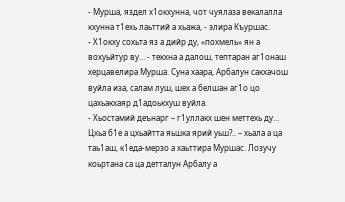- Мурша, яздел х1окхунна, чот чуялаза векалалла кхунна т1ехь лаьттий а хьажа, - элира Къуршас.
- Х1окху сохьта яз а дийр ду, «похмель» ян а вохуьйтур ву… - текхна а далош, тептаран аг1онаш херцавелира Мурша. Суна хаара, Арбалун сакхачош вуйла иза, салам луш, шех а белшан аг1о цо цахьакхаяр д1адоькхуш вуйла.
- Хьостамий деънарг – г1уллакх шен меттехь ду… Цхьа б1е а цхьайтта яьшка ярий уьш?.. – хьала а ца таь1аш, к1еда-мерзо а хаьттира Муршас. Лозучу коьртана са ца детталун Арбалу а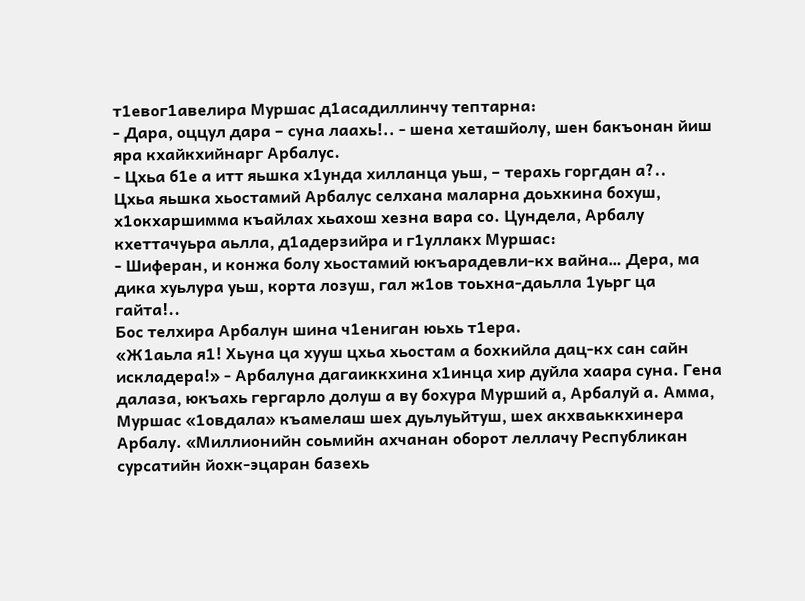т1евог1авелира Муршас д1асадиллинчу тептарна:
- Дара, оццул дара – суна лаахь!.. - шена хеташйолу, шен бакъонан йиш яра кхайкхийнарг Арбалус.
- Цхьа б1е а итт яьшка х1унда хилланца уьш, – терахь горгдан а?..
Цхьа яьшка хьостамий Арбалус селхана маларна доьхкина бохуш, х1окхаршимма къайлах хьахош хезна вара со. Цундела, Арбалу кхеттачуьра аьлла, д1адерзийра и г1уллакх Муршас:
- Шиферан, и конжа болу хьостамий юкъарадевли-кх вайна… Дера, ма дика хуьлура уьш, корта лозуш, гал ж1ов тоьхна-даьлла 1уьрг ца гайта!..
Бос телхира Арбалун шина ч1ениган юьхь т1ера.
«Ж1аьла я1! Хьуна ца хууш цхьа хьостам а бохкийла дац-кх сан сайн искладера!» - Арбалуна дагаиккхина х1инца хир дуйла хаара суна. Гена далаза, юкъахь гергарло долуш а ву бохура Мурший а, Арбалуй а. Амма, Муршас «1овдала» къамелаш шех дуьлуьйтуш, шех акхваьккхинера Арбалу. «Миллионийн соьмийн ахчанан оборот леллачу Республикан сурсатийн йохк-эцаран базехь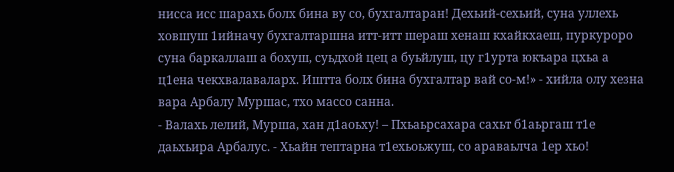нисса исс шарахь болх бина ву со, бухгалтаран! Дехьий-сехьий, суна уллехь ховшуш 1ийначу бухгалтаршна итт-итт шераш хенаш кхайкхаеш, пуркуроро суна баркаллаш а бохуш, суьдхой цец а буьйлуш, цу г1урта юкъара цхьа а ц1ена чекхвалаваларх. Иштта болх бина бухгалтар вай со-м!» - хийла олу хезна вара Арбалу Муршас, тхо массо санна.
- Валахь лелий, Мурша, хан д1аоьху! – Пхьаьрсахара сахьт б1аьргаш т1е даьхьира Арбалус. - Хьайн тептарна т1ехьоьжуш, со араваьлча 1ер хьо!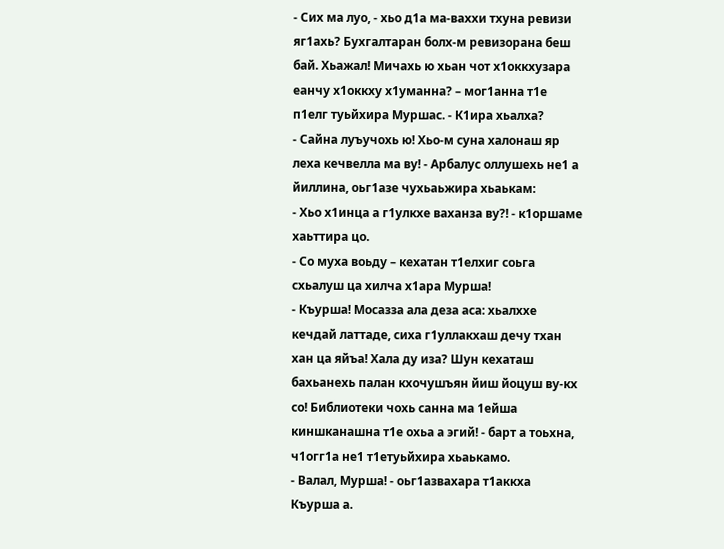- Сих ма луо, - хьо д1а ма-ваххи тхуна ревизи яг1ахь? Бухгалтаран болх-м ревизорана беш бай. Хьажал! Мичахь ю хьан чот х1оккхузара еанчу х1оккху х1уманна? – мог1анна т1е п1елг туьйхира Муршас. - К1ира хьалха?
- Сайна луъучохь ю! Хьо-м суна халонаш яр леха кечвелла ма ву! - Арбалус оллушехь не1 а йиллина, оьг1азе чухьаьжира хьаькам:
- Хьо х1инца а г1улкхе ваханза ву?! - к1оршаме хаьттира цо.
- Со муха воьду – кехатан т1елхиг соьга схьалуш ца хилча х1ара Мурша!
- Къурша! Мосазза ала деза аса: хьалххе кечдай латтаде, сиха г1уллакхаш дечу тхан хан ца яйъа! Хала ду иза? Шун кехаташ бахьанехь палан кхочушъян йиш йоцуш ву-кх со! Библиотеки чохь санна ма 1ейша киншканашна т1е охьа а эгий! - барт а тоьхна, ч1огг1а не1 т1етуьйхира хьаькамо.
- Валал, Мурша! - оьг1азвахара т1аккха Къурша а.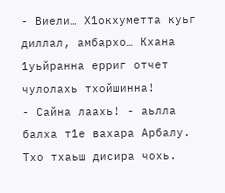- Виели… Х1окхуметта куьг диллал, амбархо… Кхана 1уьйранна ерриг отчет чулолахь тхойшинна!
- Сайна лаахь! - аьлла балха т1е вахара Арбалу. Тхо тхаьш дисира чохь.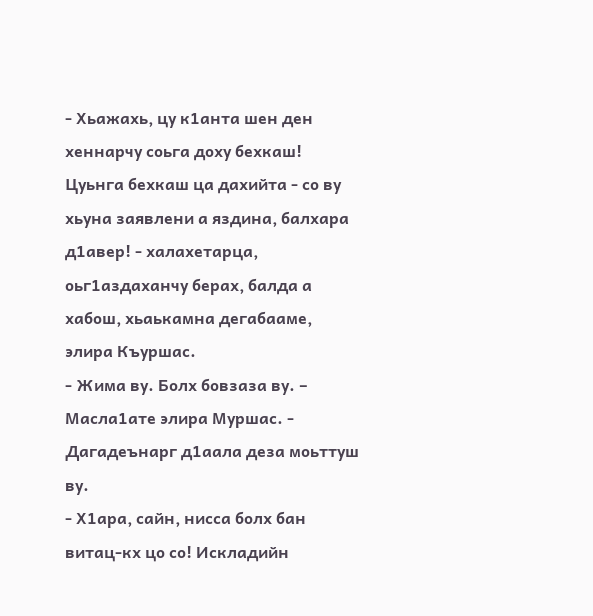- Хьажахь, цу к1анта шен ден хеннарчу соьга доху бехкаш! Цуьнга бехкаш ца дахийта - со ву хьуна заявлени а яздина, балхара д1авер! - халахетарца, оьг1аздаханчу берах, балда а хабош, хьаькамна дегабааме, элира Къуршас.
- Жима ву. Болх бовзаза ву. – Масла1ате элира Муршас. - Дагадеънарг д1аала деза моьттуш ву.
- Х1ара, сайн, нисса болх бан витац-кх цо со! Искладийн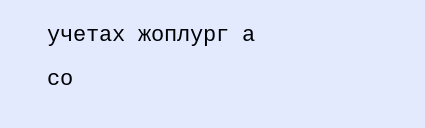учетах жоплург а со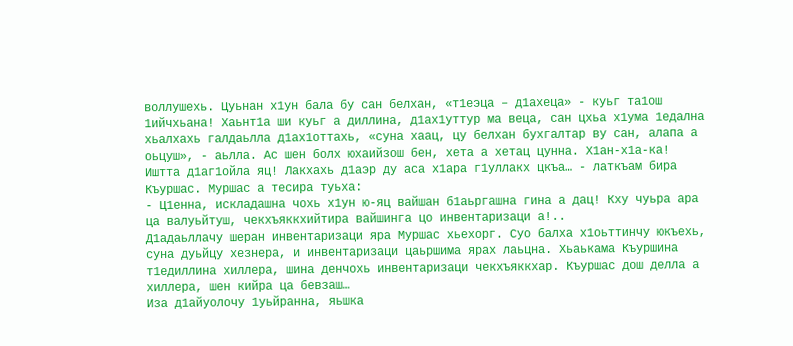воллушехь. Цуьнан х1ун бала бу сан белхан, «т1еэца – д1ахеца» - куьг та1ош 1ийчхьана! Хаьнт1а ши куьг а диллина, д1ах1уттур ма веца, сан цхьа х1ума 1едална хьалхахь галдаьлла д1ах1оттахь, «суна хаац, цу белхан бухгалтар ву сан, алапа а оьцуш», - аьлла. Ас шен болх юхаийзош бен, хета а хетац цунна. Х1ан-х1а-ка! Иштта д1аг1ойла яц! Лакхахь д1аэр ду аса х1ара г1уллакх цкъа… - латкъам бира Къуршас. Муршас а тесира туьха:
- Ц1енна, искладашна чохь х1ун ю-яц вайшан б1аьргашна гина а дац! Кху чуьра ара ца валуьйтуш, чекхъяккхийтира вайшинга цо инвентаризаци а!..
Д1адаьллачу шеран инвентаризаци яра Муршас хьехорг. Суо балха х1оьттинчу юкъехь, суна дуьйцу хезнера, и инвентаризаци цаьршима ярах лаьцна. Хьаькама Къуршина т1едиллина хиллера, шина денчохь инвентаризаци чекхъяккхар. Къуршас дош делла а хиллера, шен кийра ца бевзаш…
Иза д1айуолочу 1уьйранна, яьшка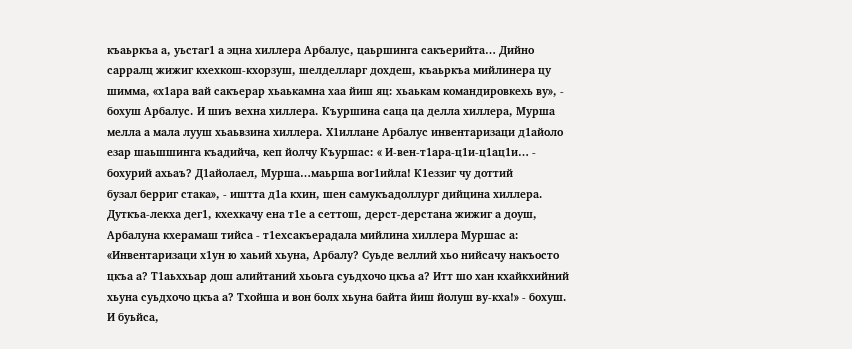къаьркъа а, уьстаг1 а эцна хиллера Арбалус, цаьршинга сакъерийта… Дийно сарралц жижиг кхехкош-кхорзуш, шелделларг дохдеш, къаьркъа мийлинера цу шимма, «х1ара вай сакъерар хьаькамна хаа йиш яц: хьаькам командировкехь ву», - бохуш Арбалус. И шиъ вехна хиллера. Къуршина саца ца делла хиллера, Мурша мелла а мала лууш хьаьвзина хиллера. Х1иллане Арбалус инвентаризаци д1айоло езар шаьшшинга къадийча, кеп йолчу Къуршас: « И-вен-т1ара-ц1и-ц1ац1и… - бохурий ахьаъ? Д1айолаел, Мурша…маьрша вог1ийла! К1еззиг чу доттий
бузал берриг стака», - иштта д1а кхин, шен самукъадоллург дийцина хиллера. Дуткъа-лекха дег1, кхехкачу ена т1е а сеттош, дерст-дерстана жижиг а доуш, Арбалуна кхерамаш тийса - т1ехсакъерадала мийлина хиллера Муршас а: «Инвентаризаци х1ун ю хаьий хьуна, Арбалу? Суьде веллий хьо нийсачу накъосто цкъа а? Т1аьххьар дош алийтаний хьоьга суьдхочо цкъа а? Итт шо хан кхайкхийний хьуна суьдхочо цкъа а? Тхойша и вон болх хьуна байта йиш йолуш ву-кха!» - бохуш.
И буьйса,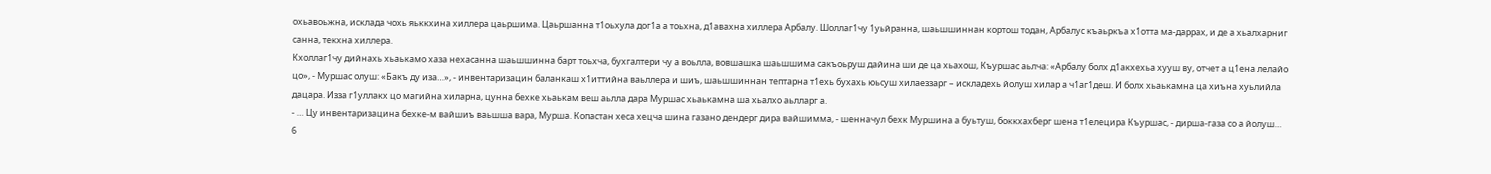охьавоьжна, исклада чохь яьккхина хиллера цаьршима. Цаьршанна т1оьхула дог1а а тоьхна, д1авахна хиллера Арбалу. Шоллаг1чу 1уьйранна, шаьшшиннан кортош тодан, Арбалус къаьркъа х1отта ма-даррах, и де а хьалхарниг санна, текхна хиллера.
Кхоллаг1чу дийнахь хьаькамо хаза нехасанна шаьшшинна барт тоьхча, бухгалтери чу а воьлла, вовшашка шаьшшима сакъоьруш дайина ши де ца хьахош, Къуршас аьлча: «Арбалу болх д1акхехьа хууш ву, отчет а ц1ена лелайо цо», - Муршас олуш: «Бакъ ду иза…», - инвентаризацин баланкаш х1иттийна ваьллера и шиъ, шаьшшиннан тептарна т1ехь бухахь юьсуш хилаеззарг – искладехь йолуш хилар а ч1аг1деш. И болх хьаькамна ца хиъна хуьлийла дацара. Изза г1уллакх цо магийна хиларна, цунна бехке хьаькам веш аьлла дара Муршас хьаькамна ша хьалхо аьлларг а.
- … Цу инвентаризацина бехке-м вайшиъ ваьшша вара, Мурша. Копастан хеса хецча шина газано дендерг дира вайшимма, - шенначул бехк Муршина а буьтуш, боккхахберг шена т1елецира Къуршас, - дирша-газа со а йолуш…
6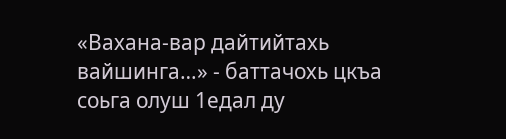«Вахана-вар дайтийтахь вайшинга…» - баттачохь цкъа соьга олуш 1едал ду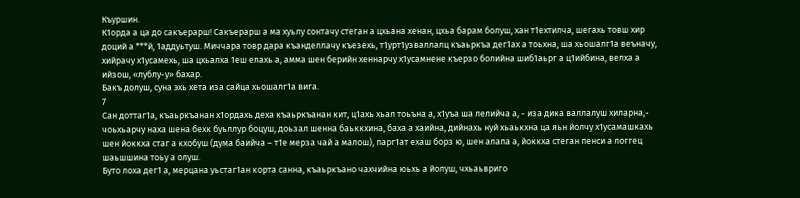Къуршин.
К1орда а ца до сакъерарш! Сакъерарш а ма хуьлу сонтачу стеган а цхьана хенан, цхьа барам болуш, хан т1ехтилча, шегахь товш хир доций а ***й, 1аддуьтуш. Миччара товр дара къанделлачу къезехь, т1урт1узваллалц къаьркъа дег1ах а тоьхна, ша хьошалг1а веъначу, хийрачу х1усамехь, ша цхьалха 1еш елахь а, амма шен берийн хеннарчу х1усамнене къерзо болийна шиб1аьрг а ц1ийбина, велха а ийзош, «лублу-у» бахар.
Бакъ долуш, суна эхь хета иза сайца хьошалг1а вига.
7
Сан доттаг1а, къаьркъанан х1ордахь деха къаьркъанан кит, ц1ахь хьал тоьъна а, х1уъа ша лелийча а, - иза дика валлалуш хиларна,- чоьхьарчу наха шена бехк буьллур боцуш, доьзал шенна баьккхина, баха а хаийна, дийнахь нуй хьаькхна ца яьн йолчу х1усамашкахь шен йоккха стаг а кхобуш (дума баийча – т1е мерза чай а малош), парг1ат ехаш борз ю, шен алапа а, йоккха стеган пенси а логгец шаьшшина тоьу а олуш.
Буто лоха дег1 а, мерцана уьстаг1ан корта санна, къаьркъано чахчийна юьхь а йолуш, чхьаьвриго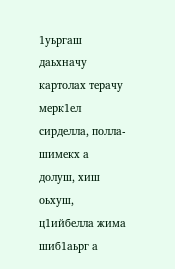1уьргаш даьхначу картолах терачу мерк1ел сирделла, полла-шимекх а долуш, хиш оьхуш, ц1ийбелла жима шиб1аьрг а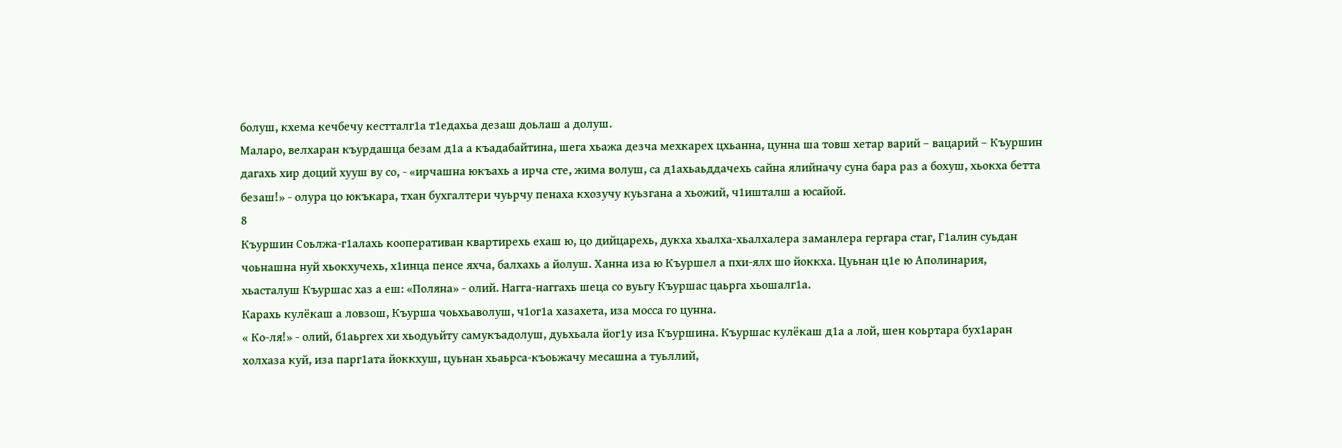болуш, кхема кечбечу кестталг1а т1едахьа дезаш доьлаш а долуш.
Маларо, велхаран къурдашца безам д1а а къадабайтина, шега хьажа дезча мехкарех цхьанна, цунна ша товш хетар варий – вацарий – Къуршин дагахь хир доций хууш ву со, - «ирчашна юкъахь а ирча сте, жима волуш, са д1ахьаьддачехь сайна ялийначу суна бара раз а бохуш, хьокха бетта безаш!» - олура цо юкъкара, тхан бухгалтери чуьрчу пенаха кхозучу куьзгана а хьожий, ч1ишталш а юсайой.
8
Къуршин Соьлжа-г1алахь кооперативан квартирехь ехаш ю, цо дийцарехь, дукха хьалха-хьалхалера заманлера гергара стаг, Г1алин суьдан чоьнашна нуй хьокхучехь, х1инца пенсе яхча, балхахь а йолуш. Ханна иза ю Къуршел а пхи-ялх шо йоккха. Цуьнан ц1е ю Аполинария, хьасталуш Къуршас хаз а еш: «Поляна» - олий. Нагга-наггахь шеца со вуьгу Къуршас цаьрга хьошалг1а.
Карахь кулёкаш а ловзош, Къурша чоьхьаволуш, ч1ог1а хазахета, иза мосса го цунна.
« Ко-ля!» - олий, б1аьргех хи хьодуьйту самукъадолуш, дуьхьала йог1у иза Къуршина. Къуршас кулёкаш д1а а лой, шен коьртара бух1аран холхаза куй, иза парг1ата йоккхуш, цуьнан хьаьрса-къоьжачу месашна а туьллий,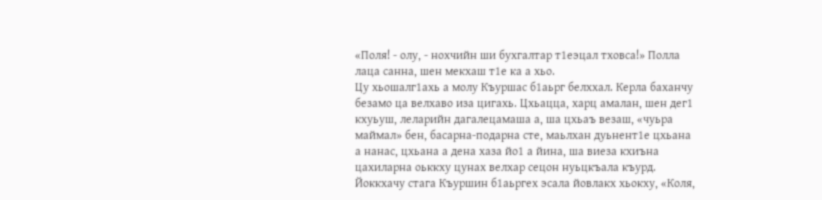«Поля! - олу, - нохчийн ши бухгалтар т1еэцал тховса!» Полла лаца санна, шен мекхаш т1е ка а хьо.
Цу хьошалг1ахь а молу Къуршас б1аьрг белххал. Керла баханчу безамо ца велхаво иза цигахь. Цхьацца, харц амалан, шен дег1 кхуьуш, леларийн дагалецамаша а, ша цхьаъ везаш, «чуьра маймал» бен, басарна-подарна сте, маьлхан дуьнент1е цхьана а нанас, цхьана а дена хаза йо1 а йина, ша виеза кхиъна цахиларна оьккху цунах велхар сецон нуьцкъала къурд.
Йоккхачу стага Къуршин б1аьргех эсала йовлакх хьокху, «Коля,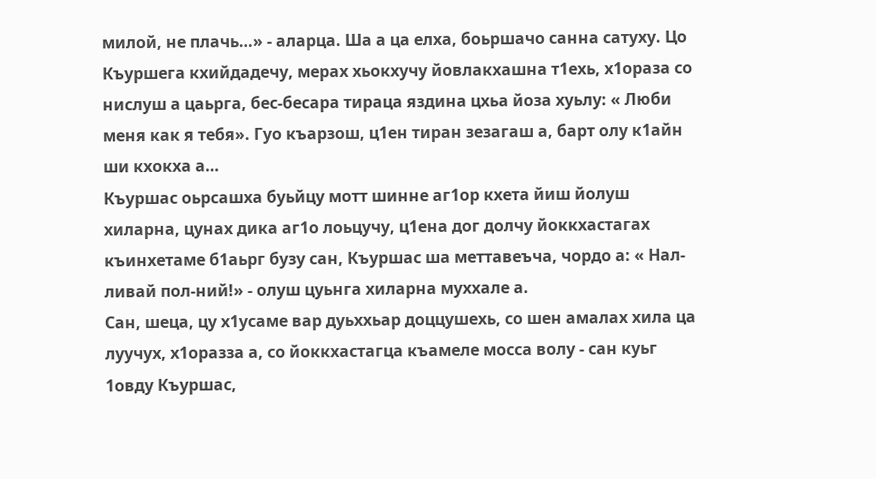милой, не плачь…» - аларца. Ша а ца елха, боьршачо санна сатуху. Цо Къуршега кхийдадечу, мерах хьокхучу йовлакхашна т1ехь, х1ораза со нислуш а цаьрга, бес-бесара тираца яздина цхьа йоза хуьлу: « Люби меня как я тебя». Гуо къарзош, ц1ен тиран зезагаш а, барт олу к1айн ши кхокха а…
Къуршас оьрсашха буьйцу мотт шинне аг1ор кхета йиш йолуш хиларна, цунах дика аг1о лоьцучу, ц1ена дог долчу йоккхастагах къинхетаме б1аьрг бузу сан, Къуршас ша меттавеъча, чордо а: « Нал-ливай пол-ний!» - олуш цуьнга хиларна муххале а.
Сан, шеца, цу х1усаме вар дуьххьар доццушехь, со шен амалах хила ца луучух, х1оразза а, со йоккхастагца къамеле мосса волу - сан куьг 1овду Къуршас,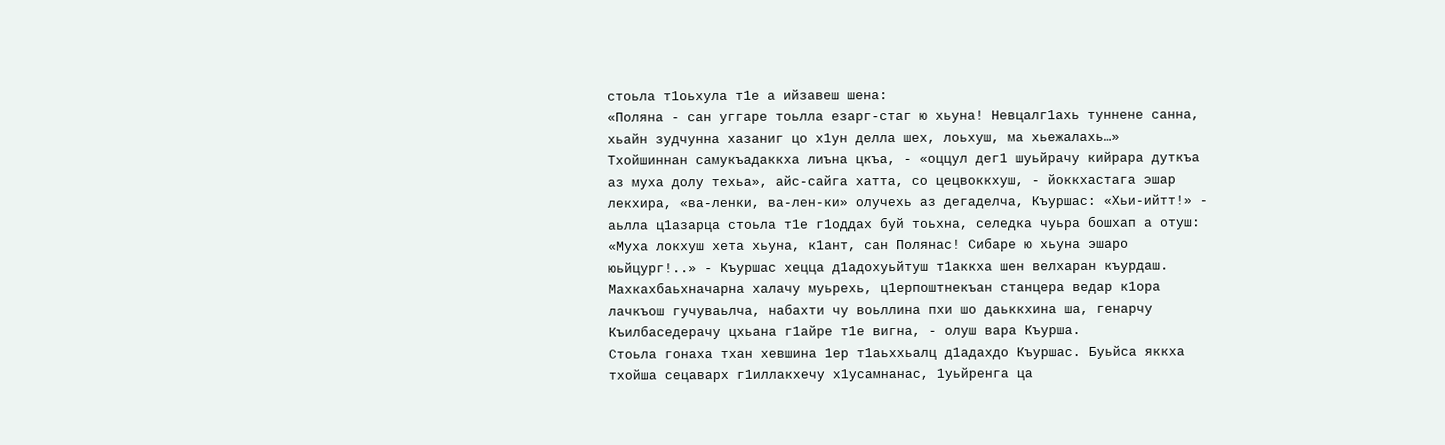стоьла т1оьхула т1е а ийзавеш шена:
«Поляна - сан уггаре тоьлла езарг-стаг ю хьуна! Невцалг1ахь туннене санна, хьайн зудчунна хазаниг цо х1ун делла шех, лоьхуш, ма хьежалахь…»
Тхойшиннан самукъадаккха лиъна цкъа, - «оццул дег1 шуьйрачу кийрара дуткъа аз муха долу техьа», айс-сайга хатта, со цецвоккхуш, - йоккхастага эшар лекхира, «ва-ленки, ва-лен-ки» олучехь аз дегаделча, Къуршас: «Хьи-ийтт!» - аьлла ц1азарца стоьла т1е г1оддах буй тоьхна, селедка чуьра бошхап а отуш: «Муха локхуш хета хьуна, к1ант, сан Полянас! Сибаре ю хьуна эшаро юьйцург!..» - Къуршас хецца д1адохуьйтуш т1аккха шен велхаран къурдаш.
Махкахбаьхначарна халачу муьрехь, ц1ерпоштнекъан станцера ведар к1ора лачкъош гучуваьлча, набахти чу воьллина пхи шо даьккхина ша, генарчу Къилбаседерачу цхьана г1айре т1е вигна, - олуш вара Къурша.
Стоьла гонаха тхан хевшина 1ер т1аьххьалц д1адахдо Къуршас. Буьйса яккха тхойша сецаварх г1иллакхечу х1усамнанас, 1уьйренга ца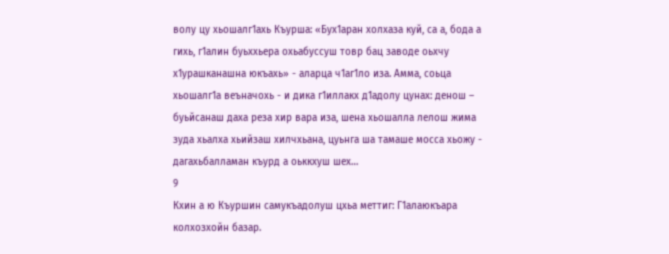волу цу хьошалг1ахь Къурша: «Бух1аран холхаза куй, са а, бода а гихь, г1алин буьххьера охьабуссуш товр бац заводе оьхчу х1урашканашна юкъахь» - аларца ч1аг1ло иза. Амма, соьца хьошалг1а веъначохь - и дика г1иллакх д1адолу цунах: денош – буьйсанаш даха реза хир вара иза, шена хьошалла лелош жима зуда хьалха хьийзаш хилчхьана, цуьнга ша тамаше мосса хьожу - дагахьбалламан къурд а оьккхуш шех…
9
Кхин а ю Къуршин самукъадолуш цхьа меттиг: Г1алаюкъара колхозхойн базар.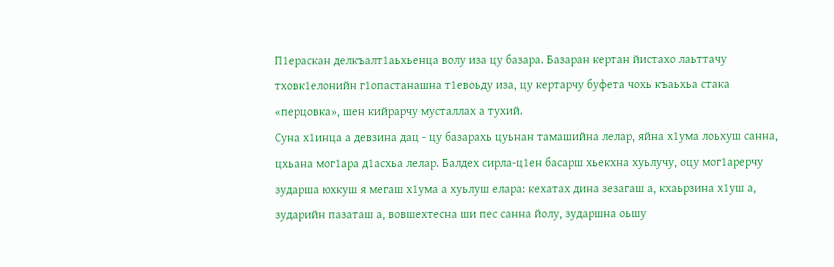П1ераскан делкъалт1аьхьенца волу иза цу базара. Базаран кертан йистахо лаьттачу тховк1елонийн г1опастанашна т1евоьду иза, цу кертарчу буфета чохь къаьхьа стака «перцовка», шен кийрарчу мусталлах а тухий.
Суна х1инца а девзина дац - цу базарахь цуьнан тамашийна лелар, яйна х1ума лоьхуш санна, цхьана мог1ара д1асхьа лелар. Балдех сирла-ц1ен басарш хьекхна хуьлучу, оцу мог1арерчу зударша юхкуш я мегаш х1ума а хуьлуш елара: кехатах дина зезагаш а, кхаьрзина х1уш а, зударийн пазаташ а, вовшехтесна ши пес санна йолу, зударшна оьшу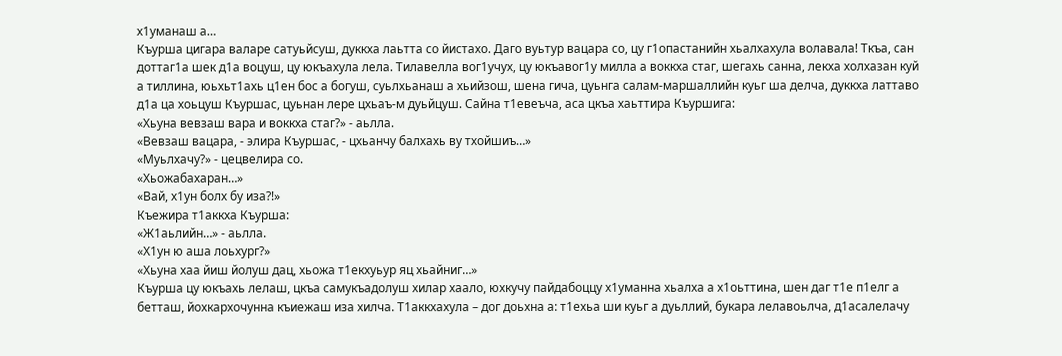х1уманаш а…
Къурша цигара валаре сатуьйсуш, дуккха лаьтта со йистахо. Даго вуьтур вацара со, цу г1опастанийн хьалхахула волавала! Ткъа, сан доттаг1а шек д1а воцуш, цу юкъахула лела. Тилавелла вог1учух, цу юкъавог1у милла а воккха стаг, шегахь санна, лекха холхазан куй а тиллина, юьхьт1ахь ц1ен бос а богуш, суьлхьанаш а хьийзош, шена гича, цуьнга салам-маршаллийн куьг ша делча, дуккха латтаво д1а ца хоьцуш Къуршас, цуьнан лере цхьаъ-м дуьйцуш. Сайна т1евеъча, аса цкъа хаьттира Къуршига:
«Хьуна вевзаш вара и воккха стаг?» - аьлла.
«Вевзаш вацара, - элира Къуршас, - цхьанчу балхахь ву тхойшиъ…»
«Муьлхачу?» - цецвелира со.
«Хьожабахаран…»
«Вай, х1ун болх бу иза?!»
Къежира т1аккха Къурша:
«Ж1аьлийн…» - аьлла.
«Х1ун ю аша лоьхург?»
«Хьуна хаа йиш йолуш дац, хьожа т1екхуьур яц хьайниг…»
Къурша цу юкъахь лелаш, цкъа самукъадолуш хилар хаало, юхкучу пайдабоццу х1уманна хьалха а х1оьттина, шен даг т1е п1елг а бетташ, йохкархочунна къиежаш иза хилча. Т1аккхахула – дог доьхна а: т1ехьа ши куьг а дуьллий, букара лелавоьлча, д1асалелачу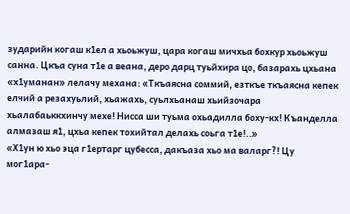зударийн когаш к1ел а хьоьжуш, цара когаш мичхьа бохкур хьоьжуш санна. Цкъа суна т1е а веана, деро дарц туьйхира цо, базарахь цхьана «х1уманан» лелачу механа: «Ткъаясна соммий, езткъе ткъаясна кепек елчий а резахуьлий, хьажахь, суьлхьанаш хьийзочара хьалабаьккхинчу мехе! Нисса ши туьма охьадилла боху-кх! Къанделла алмазаш я1, цхьа кепек тохийтал делахь соьга т1е!..»
«Х1ун ю хьо эца г1ертарг цубесса, дакъаза хьо ма валарг?! Цу мог1ара-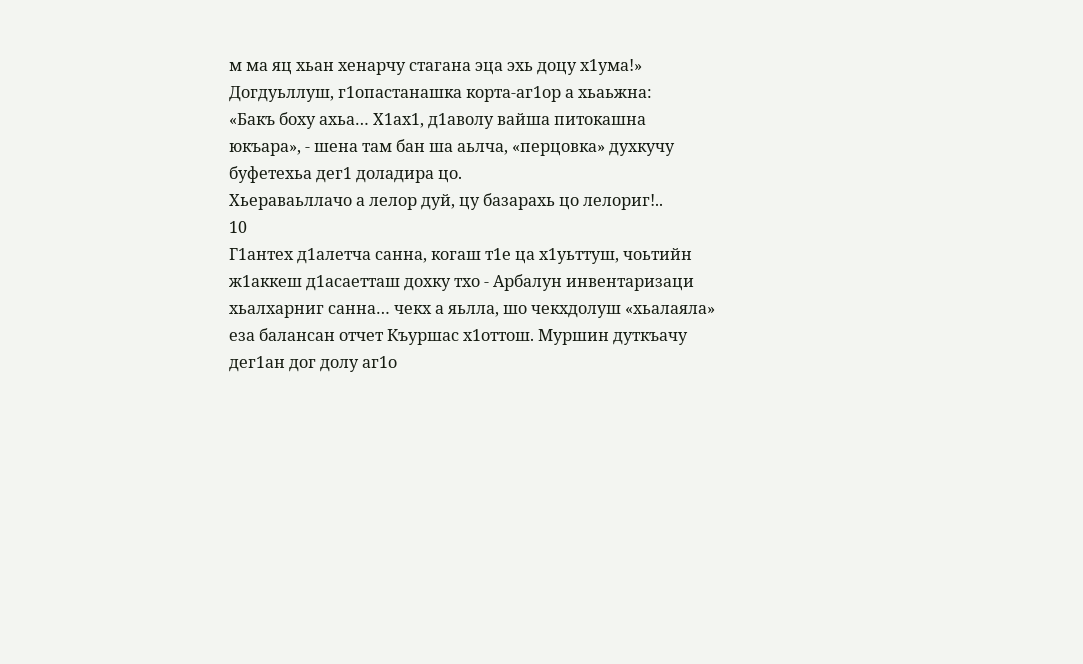м ма яц хьан хенарчу стагана эца эхь доцу х1ума!»
Догдуьллуш, г1опастанашка корта-аг1ор а хьаьжна:
«Бакъ боху ахьа… Х1ах1, д1аволу вайша питокашна юкъара», - шена там бан ша аьлча, «перцовка» духкучу буфетехьа дег1 доладира цо.
Хьераваьллачо а лелор дуй, цу базарахь цо лелориг!..
10
Г1антех д1алетча санна, когаш т1е ца х1уьттуш, чоьтийн ж1аккеш д1асаетташ дохку тхо - Арбалун инвентаризаци хьалхарниг санна… чекх а яьлла, шо чекхдолуш «хьалаяла» еза балансан отчет Къуршас х1оттош. Муршин дуткъачу дег1ан дог долу аг1о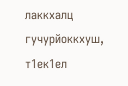лаккхалц гучурйоккхуш, т1ек1ел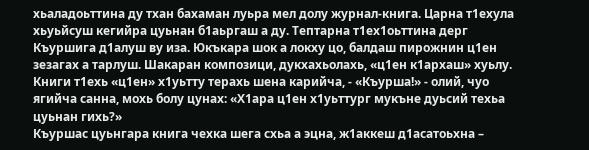хьаладоьттина ду тхан бахаман луьра мел долу журнал-книга. Царна т1ехула хьуьйсуш кегийра цуьнан б1аьргаш а ду. Тептарна т1ех1оьттина дерг Къуршига д1алуш ву иза. Юкъкара шок а локху цо, балдаш пирожнин ц1ен зезагах а тарлуш. Шакаран композици, дукхахьолахь, «ц1ен к1архаш» хуьлу. Книги т1ехь «ц1ен» х1уьтту терахь шена карийча, - «Къурша!» - олий, чуо ягийча санна, мохь болу цунах: «Х1ара ц1ен х1уьттург мукъне дуьсий техьа цуьнан гихь?»
Къуршас цуьнгара книга чехка шега схьа а эцна, ж1аккеш д1асатоьхна –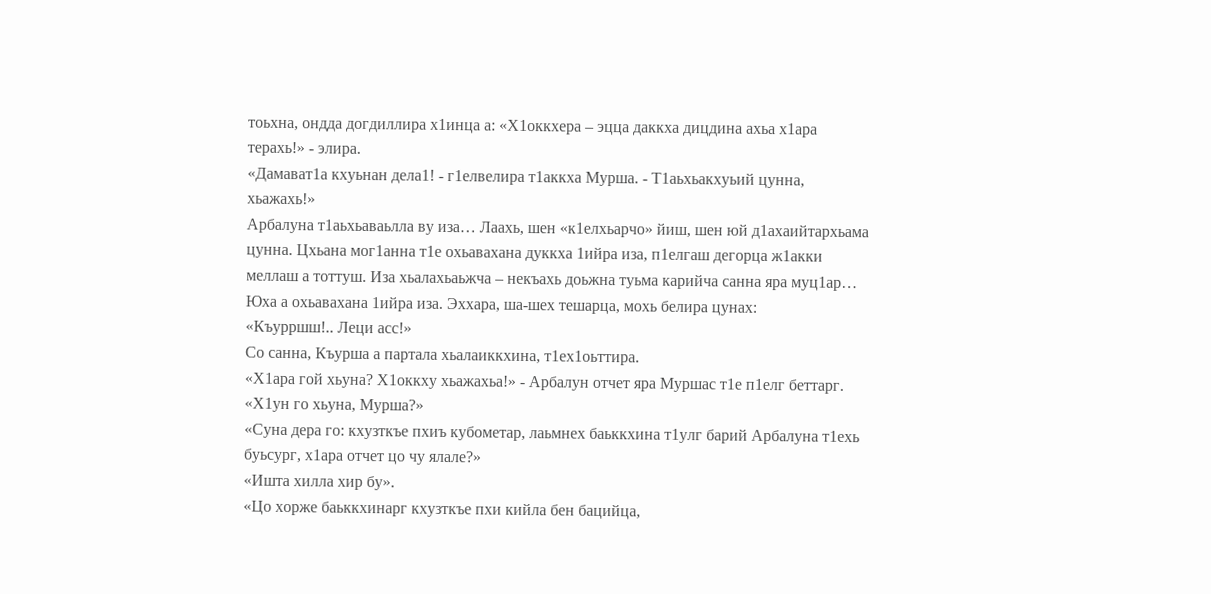тоьхна, ондда догдиллира х1инца а: «Х1оккхера – эцца даккха дицдина ахьа х1ара терахь!» - элира.
«Дамават1а кхуьнан дела1! - г1елвелира т1аккха Мурша. - Т1аьхьакхуьий цунна, хьажахь!»
Арбалуна т1аьхьаваьлла ву иза… Лаахь, шен «к1елхьарчо» йиш, шен юй д1ахаийтархьама цунна. Цхьана мог1анна т1е охьавахана дуккха 1ийра иза, п1елгаш дегорца ж1акки меллаш а тоттуш. Иза хьалахьаьжча – некъахь доьжна туьма карийча санна яра муц1ар… Юха а охьавахана 1ийра иза. Эххара, ша-шех тешарца, мохь белира цунах:
«Къурршш!.. Леци асс!»
Со санна, Къурша а партала хьалаиккхина, т1ех1оьттира.
«Х1ара гой хьуна? Х1оккху хьажахьа!» - Арбалун отчет яра Муршас т1е п1елг беттарг.
«Х1ун го хьуна, Мурша?»
«Суна дера го: кхузткъе пхиъ кубометар, лаьмнех баьккхина т1улг барий Арбалуна т1ехь буьсург, х1ара отчет цо чу ялале?»
«Ишта хилла хир бу».
«Цо хорже баьккхинарг кхузткъе пхи кийла бен бацийца,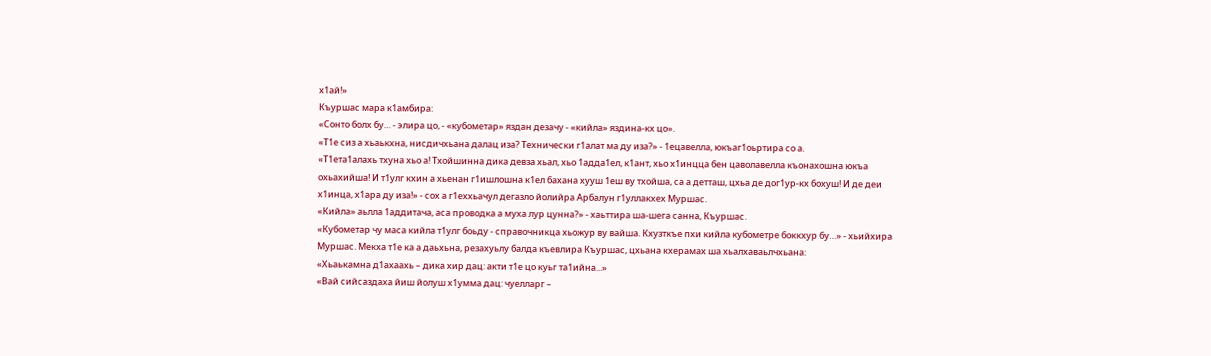х1ай!»
Къуршас мара к1амбира:
«Сонто болх бу… - элира цо, - «кубометар» яздан дезачу - «кийла» яздина-кх цо».
«Т1е сиз а хьаькхна, нисдичхьана далац иза? Технически г1алат ма ду иза?» - 1ецавелла, юкъаг1оьртира со а.
«Т1ета1алахь тхуна хьо а! Тхойшинна дика девза хьал, хьо 1адда1ел, к1ант, хьо х1инцца бен цаволавелла къонахошна юкъа охьахийша! И т1улг кхин а хьенан г1ишлошна к1ел бахана хууш 1еш ву тхойша, са а детташ, цхьа де дог1ур-кх бохуш! И де деи х1инца, х1ара ду иза!» - сох а г1еххьачул дегазло йолийра Арбалун г1уллакхех Муршас.
«Кийла» аьлла 1аддитача, аса проводка а муха лур цунна?» - хаьттира ша-шега санна, Къуршас.
«Кубометар чу маса кийла т1улг боьду - справочникца хьожур ву вайша. Кхузткъе пхи кийла кубометре боккхур бу…» - хьийхира Муршас. Мекха т1е ка а даьхьна, резахуьлу балда къевлира Къуршас, цхьана кхерамах ша хьалхаваьлчхьана:
«Хьаькамна д1ахаахь – дика хир дац: акти т1е цо куьг та1ийна...»
«Вай сийсаздаха йиш йолуш х1умма дац: чуелларг –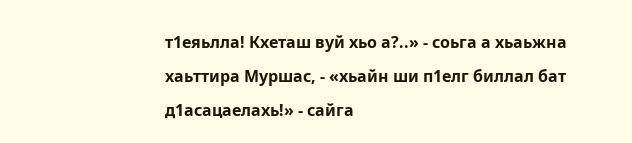т1еяьлла! Кхеташ вуй хьо а?..» - соьга а хьаьжна хаьттира Муршас, - «хьайн ши п1елг биллал бат д1асацаелахь!» - сайга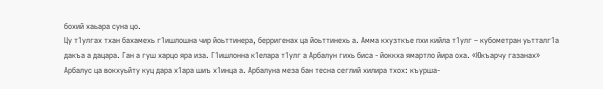бохий хаьара суна цо.
Цу т1улгах тхан бахамехь г1ишлошна чир йоьттинера, берригенах ца йоьттинехь а. Амма кхузткъе пхи кийла т1улг – кубометран уьтталг1а дакъа а дацара. Ган а гуш харцо яра иза. Г1ишлонна к1елара т1улг а Арбалун гихь биса - йоккха ямартло йира оха. «Юкъарчу газанах» Арбалус ца вокхуьйту куц дара х1ара шиъ х1инца а. Арбалуна меза бан тесна сеглий хилира тхох: къурша-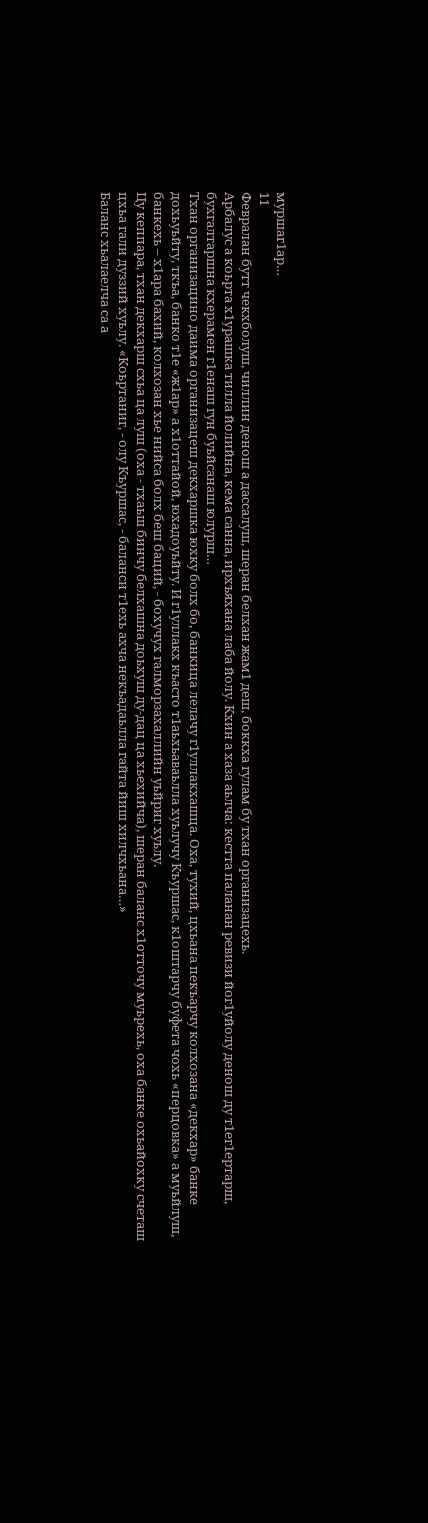муршаг1ар…
11
Февралан бутт чекхболуш, чиллин денош а дассалуш, шеран белхан жам1 деш, боккха гулам бу тхан организацехь.
Арбалус а коьрта х1урашка тилла йолийна, кема санна, ирхъяхана лаба йолу. Кхин а хаза аьлча: кестта паланан ревизи йог1уйолу денош ду т1ег1ертарш, бухгалтаршна кхерамен г1енаш гун буьйсанаш юлурш…
Тхан организацино даима организацеш декхаршка юхку болх бо, банкица лелачу г1уллакхашца. Оха, тухий, цхьана пекъарчу колхозана «декхар» банке дохьуьйту, ткъа, банко т1е «ж1ар» а х1оттайой, юхадоуьйту. И г1уллакх къасто т1аьхьаваьлла хуьлучу Къуршас, к1оштарчу буфета чохь «перцовка» а муьйлуш, банкехь – х1ара бахий, колхозан хье нийса болх беш баций, - бохучух галморзахаллийн уьйриг хуьлу.
Цу кеппара, тхан декхарш схьа ца луш (оха - тхаьш бинчу белхашна доьхуш ду-дац ца хьехийча), шеран баланс х1отточу муьрехь, оха банке охьайохку счеташ цхьа гали дуззий хуьлу. «Коьртаниг, - олу Къуршас, - баланси т1ехь ахча некъадаьлла гайта йиш хилчхьана…»
Баланс хьалаелча са а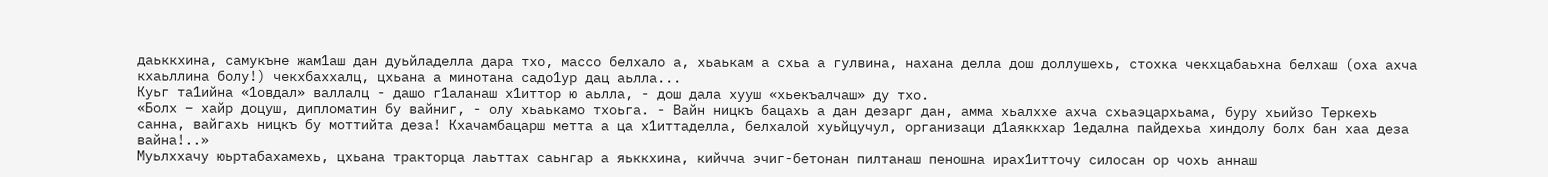даьккхина, самукъне жам1аш дан дуьйладелла дара тхо, массо белхало а, хьаькам а схьа а гулвина, нахана делла дош доллушехь, стохка чекхцабаьхна белхаш (оха ахча кхаьллина болу!) чекхбаххалц, цхьана а минотана садо1ур дац аьлла...
Куьг та1ийна «1овдал» валлалц - дашо г1аланаш х1иттор ю аьлла, - дош дала хууш «хьекъалчаш» ду тхо.
«Болх – хайр доцуш, дипломатин бу вайниг, - олу хьаькамо тхоьга. - Вайн ницкъ бацахь а дан дезарг дан, амма хьалххе ахча схьаэцархьама, буру хьийзо Теркехь санна, вайгахь ницкъ бу моттийта деза! Кхачамбацарш метта а ца х1иттаделла, белхалой хуьйцучул, организаци д1аяккхар 1едална пайдехьа хиндолу болх бан хаа деза вайна!..»
Муьлххачу юьртабахамехь, цхьана тракторца лаьттах саьнгар а яьккхина, кийчча эчиг-бетонан пилтанаш пеношна ирах1итточу силосан ор чохь аннаш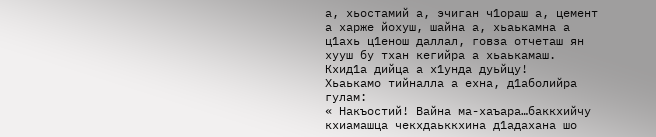а, хьостамий а, эчиган ч1ораш а, цемент а харже йохуш, шайна а, хьаькамна а ц1ахь ц1енош даллал, говза отчеташ ян хууш бу тхан кегийра а хьаькамаш.
Кхид1а дийца а х1унда дуьйцу!
Хьаькамо тийналла а ехна, д1аболийра гулам:
« Накъостий! Вайна ма-хаъара…баккхийчу кхиамашца чекхдаьккхина д1адахана шо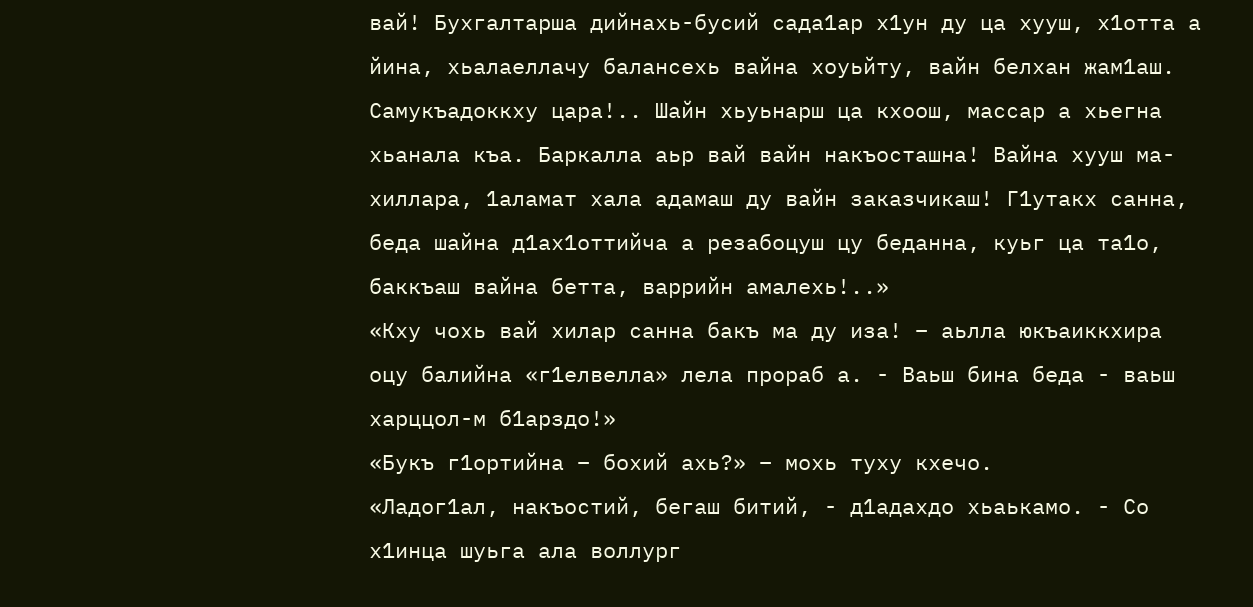вай! Бухгалтарша дийнахь-бусий сада1ар х1ун ду ца хууш, х1отта а йина, хьалаеллачу балансехь вайна хоуьйту, вайн белхан жам1аш. Самукъадоккху цара!.. Шайн хьуьнарш ца кхоош, массар а хьегна хьанала къа. Баркалла аьр вай вайн накъосташна! Вайна хууш ма-хиллара, 1аламат хала адамаш ду вайн заказчикаш! Г1утакх санна, беда шайна д1ах1оттийча а резабоцуш цу беданна, куьг ца та1о, баккъаш вайна бетта, варрийн амалехь!..»
«Кху чохь вай хилар санна бакъ ма ду иза! – аьлла юкъаиккхира оцу балийна «г1елвелла» лела прораб а. - Ваьш бина беда - ваьш харццол-м б1арздо!»
«Букъ г1ортийна – бохий ахь?» – мохь туху кхечо.
«Ладог1ал, накъостий, бегаш битий, - д1адахдо хьаькамо. - Со х1инца шуьга ала воллург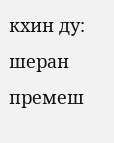кхин ду: шеран премеш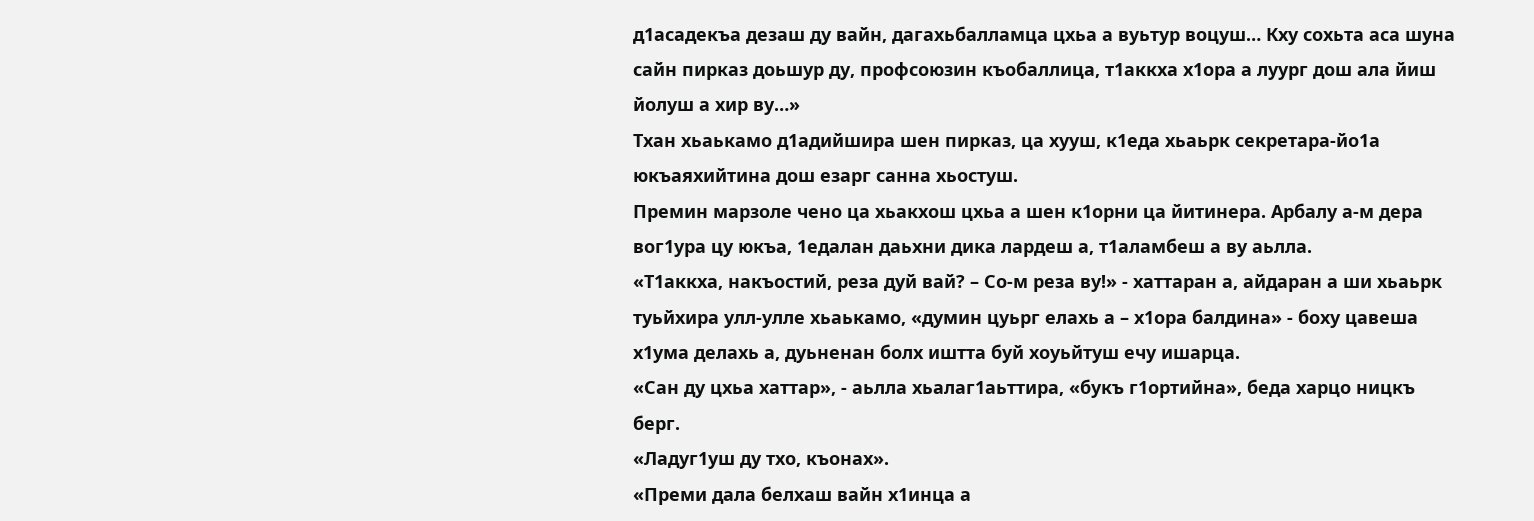д1асадекъа дезаш ду вайн, дагахьбалламца цхьа а вуьтур воцуш… Кху сохьта аса шуна сайн пирказ доьшур ду, профсоюзин къобаллица, т1аккха х1ора а луург дош ала йиш йолуш а хир ву…»
Тхан хьаькамо д1адийшира шен пирказ, ца хууш, к1еда хьаьрк секретара-йо1а юкъаяхийтина дош езарг санна хьостуш.
Премин марзоле чено ца хьакхош цхьа а шен к1орни ца йитинера. Арбалу а-м дера вог1ура цу юкъа, 1едалан даьхни дика лардеш а, т1аламбеш а ву аьлла.
«Т1аккха, накъостий, реза дуй вай? – Со-м реза ву!» - хаттаран а, айдаран а ши хьаьрк туьйхира улл-улле хьаькамо, «думин цуьрг елахь а – х1ора балдина» - боху цавеша х1ума делахь а, дуьненан болх иштта буй хоуьйтуш ечу ишарца.
«Сан ду цхьа хаттар», - аьлла хьалаг1аьттира, «букъ г1ортийна», беда харцо ницкъ берг.
«Ладуг1уш ду тхо, къонах».
«Преми дала белхаш вайн х1инца а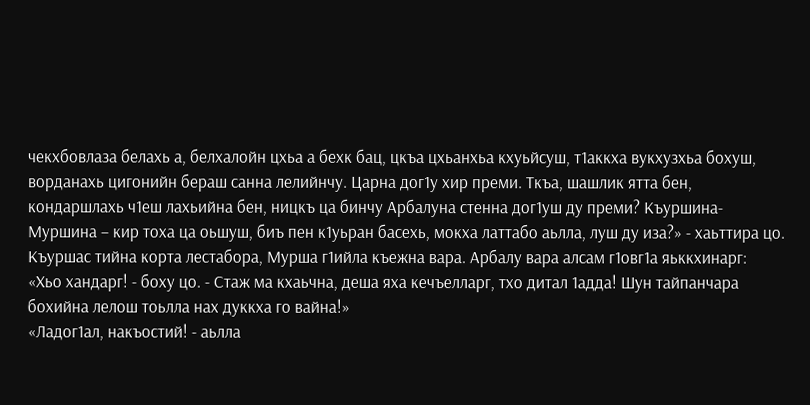чекхбовлаза белахь а, белхалойн цхьа а бехк бац, цкъа цхьанхьа кхуьйсуш, т1аккха вукхузхьа бохуш, ворданахь цигонийн бераш санна лелийнчу. Царна дог1у хир преми. Ткъа, шашлик ятта бен, кондаршлахь ч1еш лахьийна бен, ницкъ ца бинчу Арбалуна стенна дог1уш ду преми? Къуршина-Муршина – кир тоха ца оьшуш, биъ пен к1уьран басехь, мокха латтабо аьлла, луш ду иза?» - хаьттира цо.
Къуршас тийна корта лестабора, Мурша г1ийла къежна вара. Арбалу вара алсам г1овг1а яьккхинарг:
«Хьо хандарг! - боху цо. - Стаж ма кхаьчна, деша яха кечъелларг, тхо дитал 1адда! Шун тайпанчара бохийна лелош тоьлла нах дуккха го вайна!»
«Ладог1ал, накъостий! - аьлла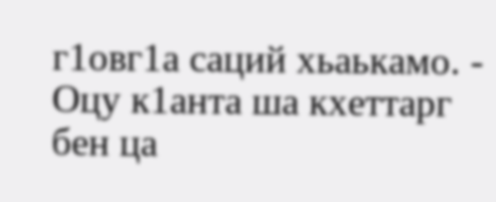г1овг1а саций хьаькамо. - Оцу к1анта ша кхеттарг бен ца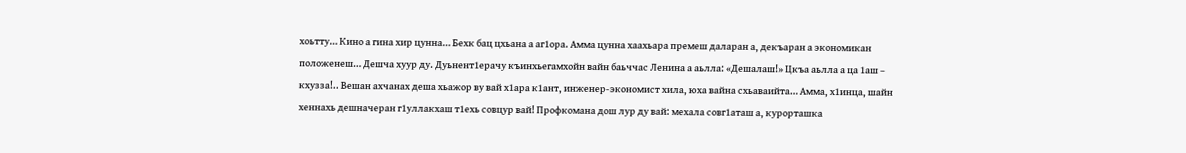хоьтту… Кино а гина хир цунна… Бехк бац цхьана а аг1ора. Амма цунна хаахьара премеш даларан а, декъаран а экономикан положенеш… Дешча хуур ду. Дуьнент1ерачу къинхьегамхойн вайн баьччас Ленина а аьлла: «Дешалаш!» Цкъа аьлла а ца 1аш – кхузза!.. Вешан ахчанах деша хьажор ву вай х1ара к1ант, инженер-экономист хила, юха вайна схьаваийта… Амма, х1инца, шайн хеннахь дешначеран г1уллакхаш т1ехь совцур вай! Профкомана дош лур ду вай: мехала совг1аташ а, курорташка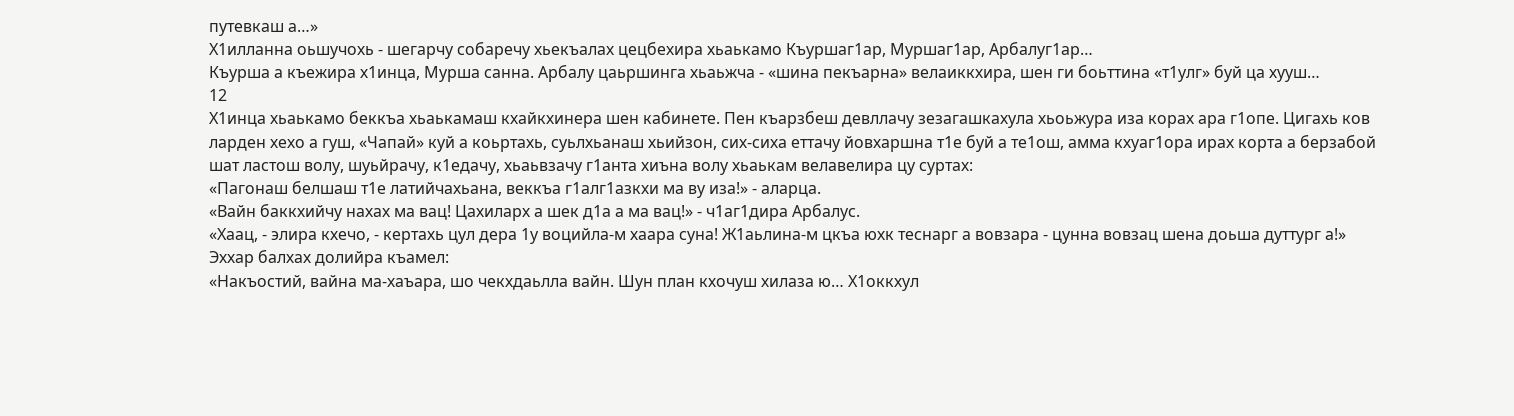путевкаш а…»
Х1илланна оьшучохь - шегарчу собаречу хьекъалах цецбехира хьаькамо Къуршаг1ар, Муршаг1ар, Арбалуг1ар…
Къурша а къежира х1инца, Мурша санна. Арбалу цаьршинга хьаьжча - «шина пекъарна» велаиккхира, шен ги боьттина «т1улг» буй ца хууш…
12
Х1инца хьаькамо беккъа хьаькамаш кхайкхинера шен кабинете. Пен къарзбеш девллачу зезагашкахула хьоьжура иза корах ара г1опе. Цигахь ков ларден хехо а гуш, «Чапай» куй а коьртахь, суьлхьанаш хьийзон, сих-сиха еттачу йовхаршна т1е буй а те1ош, амма кхуаг1ора ирах корта а берзабой шат ластош волу, шуьйрачу, к1едачу, хьаьвзачу г1анта хиъна волу хьаькам велавелира цу суртах:
«Пагонаш белшаш т1е латийчахьана, веккъа г1алг1азкхи ма ву иза!» - аларца.
«Вайн баккхийчу нахах ма вац! Цахиларх а шек д1а а ма вац!» - ч1аг1дира Арбалус.
«Хаац, - элира кхечо, - кертахь цул дера 1у воцийла-м хаара суна! Ж1аьлина-м цкъа юхк теснарг а вовзара - цунна вовзац шена доьша дуттург а!»
Эххар балхах долийра къамел:
«Накъостий, вайна ма-хаъара, шо чекхдаьлла вайн. Шун план кхочуш хилаза ю… Х1оккхул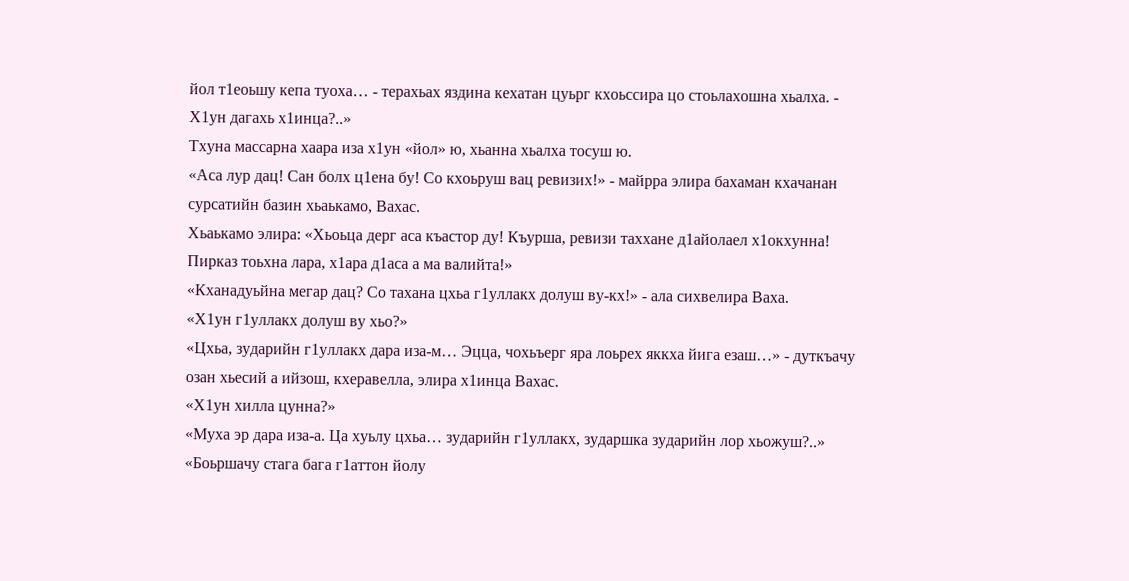йол т1еоьшу кепа туоха… - терахьах яздина кехатан цуьрг кхоьссира цо стоьлахошна хьалха. - Х1ун дагахь х1инца?..»
Тхуна массарна хаара иза х1ун «йол» ю, хьанна хьалха тосуш ю.
«Аса лур дац! Сан болх ц1ена бу! Со кхоьруш вац ревизих!» - майрра элира бахаман кхачанан сурсатийн базин хьаькамо, Вахас.
Хьаькамо элира: «Хьоьца дерг аса къастор ду! Къурша, ревизи таххане д1айолаел х1окхунна! Пирказ тоьхна лара, х1ара д1аса а ма валийта!»
«Кханадуьйна мегар дац? Со тахана цхьа г1уллакх долуш ву-кх!» - ала сихвелира Ваха.
«Х1ун г1уллакх долуш ву хьо?»
«Цхьа, зударийн г1уллакх дара иза-м… Эцца, чохьъерг яра лоьрех яккха йига езаш…» - дуткъачу озан хьесий а ийзош, кхеравелла, элира х1инца Вахас.
«Х1ун хилла цунна?»
«Муха эр дара иза-а. Ца хуьлу цхьа… зударийн г1уллакх, зударшка зударийн лор хьожуш?..»
«Боьршачу стага бага г1аттон йолу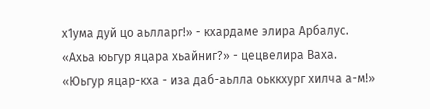х1ума дуй цо аьлларг!» - кхардаме элира Арбалус.
«Ахьа юьгур яцара хьайниг?» - цецвелира Ваха.
«Юьгур яцар-кха - иза даб-аьлла оьккхург хилча а-м!»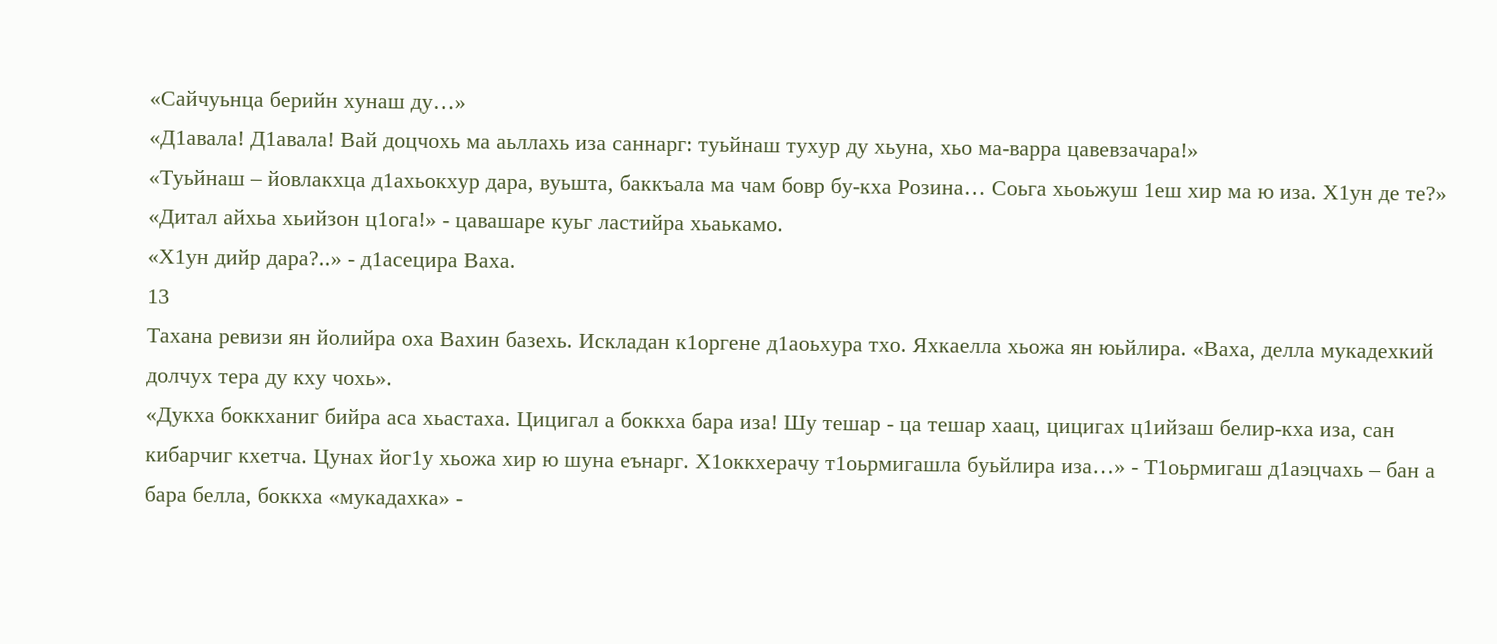«Сайчуьнца берийн хунаш ду…»
«Д1авала! Д1авала! Вай доцчохь ма аьллахь иза саннарг: туьйнаш тухур ду хьуна, хьо ма-варра цавевзачара!»
«Туьйнаш – йовлакхца д1ахьокхур дара, вуьшта, баккъала ма чам бовр бу-кха Розина… Соьга хьоьжуш 1еш хир ма ю иза. Х1ун де те?»
«Дитал айхьа хьийзон ц1ога!» - цавашаре куьг ластийра хьаькамо.
«Х1ун дийр дара?..» - д1асецира Ваха.
13
Тахана ревизи ян йолийра оха Вахин базехь. Искладан к1оргене д1аоьхура тхо. Яхкаелла хьожа ян юьйлира. «Ваха, делла мукадехкий долчух тера ду кху чохь».
«Дукха боккханиг бийра аса хьастаха. Цицигал а боккха бара иза! Шу тешар - ца тешар хаац, цицигах ц1ийзаш белир-кха иза, сан кибарчиг кхетча. Цунах йог1у хьожа хир ю шуна еънарг. Х1оккхерачу т1оьрмигашла буьйлира иза…» - Т1оьрмигаш д1аэцчахь – бан а бара белла, боккха «мукадахка» -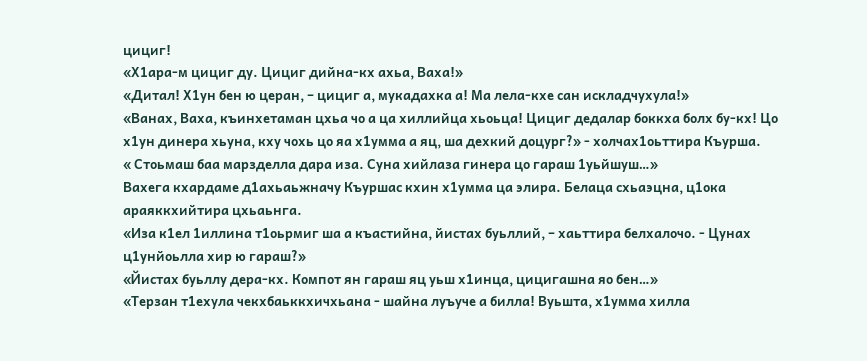цициг!
«Х1ара-м цициг ду. Цициг дийна-кх ахьа, Ваха!»
«Дитал! Х1ун бен ю церан, – цициг а, мукадахка а! Ма лела-кхе сан искладчухула!»
«Ванах, Ваха, къинхетаман цхьа чо а ца хиллийца хьоьца! Цициг дедалар боккха болх бу-кх! Цо х1ун динера хьуна, кху чохь цо яа х1умма а яц, ша дехкий доцург?» - холчах1оьттира Къурша.
« Стоьмаш баа марзделла дара иза. Суна хийлаза гинера цо гараш 1уьйшуш…»
Вахега кхардаме д1ахьаьжначу Къуршас кхин х1умма ца элира. Белаца схьаэцна, ц1ока араяккхийтира цхьаьнга.
«Иза к1ел 1иллина т1оьрмиг ша а къастийна, йистах буьллий, – хаьттира белхалочо. - Цунах ц1унйоьлла хир ю гараш?»
«Йистах буьллу дера-кх. Компот ян гараш яц уьш х1инца, цицигашна яо бен…»
«Терзан т1ехула чекхбаьккхичхьана - шайна луъуче а билла! Вуьшта, х1умма хилла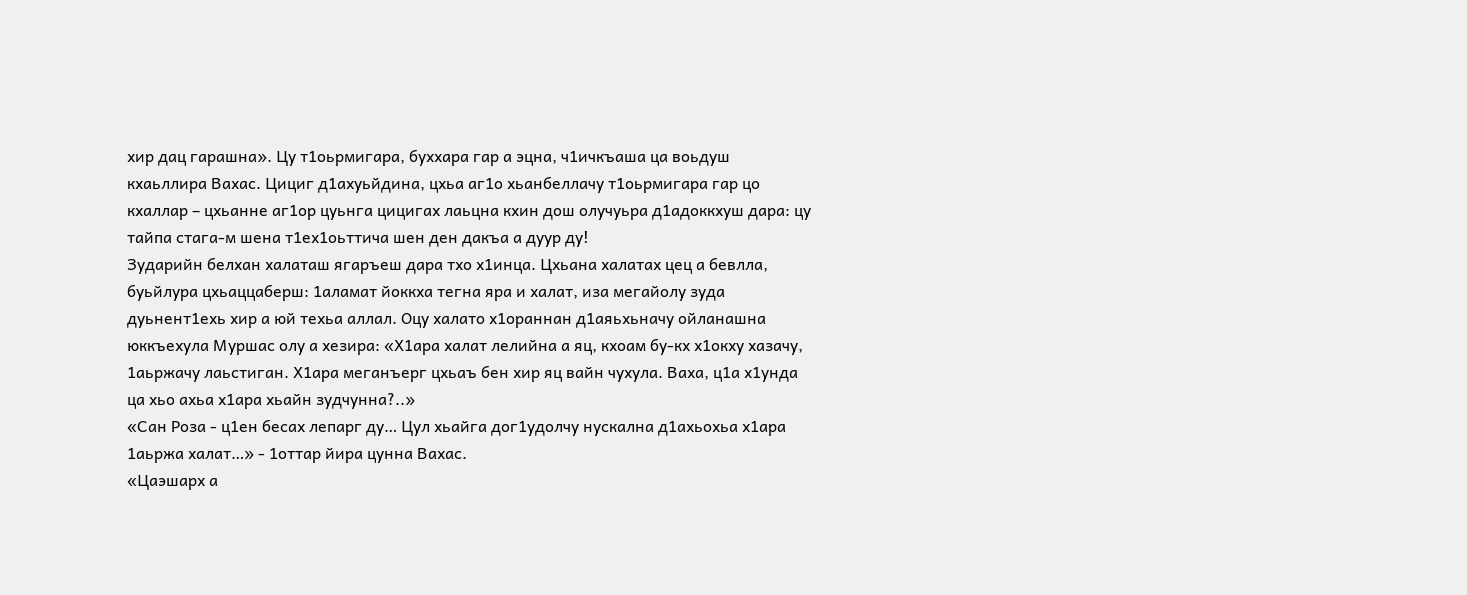хир дац гарашна». Цу т1оьрмигара, буххара гар а эцна, ч1ичкъаша ца воьдуш кхаьллира Вахас. Цициг д1ахуьйдина, цхьа аг1о хьанбеллачу т1оьрмигара гар цо кхаллар – цхьанне аг1ор цуьнга цицигах лаьцна кхин дош олучуьра д1адоккхуш дара: цу тайпа стага-м шена т1ех1оьттича шен ден дакъа а дуур ду!
Зударийн белхан халаташ ягаръеш дара тхо х1инца. Цхьана халатах цец а бевлла, буьйлура цхьаццаберш: 1аламат йоккха тегна яра и халат, иза мегайолу зуда дуьнент1ехь хир а юй техьа аллал. Оцу халато х1ораннан д1аяьхьначу ойланашна юккъехула Муршас олу а хезира: «Х1ара халат лелийна а яц, кхоам бу-кх х1окху хазачу, 1аьржачу лаьстиган. Х1ара меганъерг цхьаъ бен хир яц вайн чухула. Ваха, ц1а х1унда ца хьо ахьа х1ара хьайн зудчунна?..»
«Сан Роза - ц1ен бесах лепарг ду… Цул хьайга дог1удолчу нускална д1ахьохьа х1ара 1аьржа халат…» - 1оттар йира цунна Вахас.
«Цаэшарх а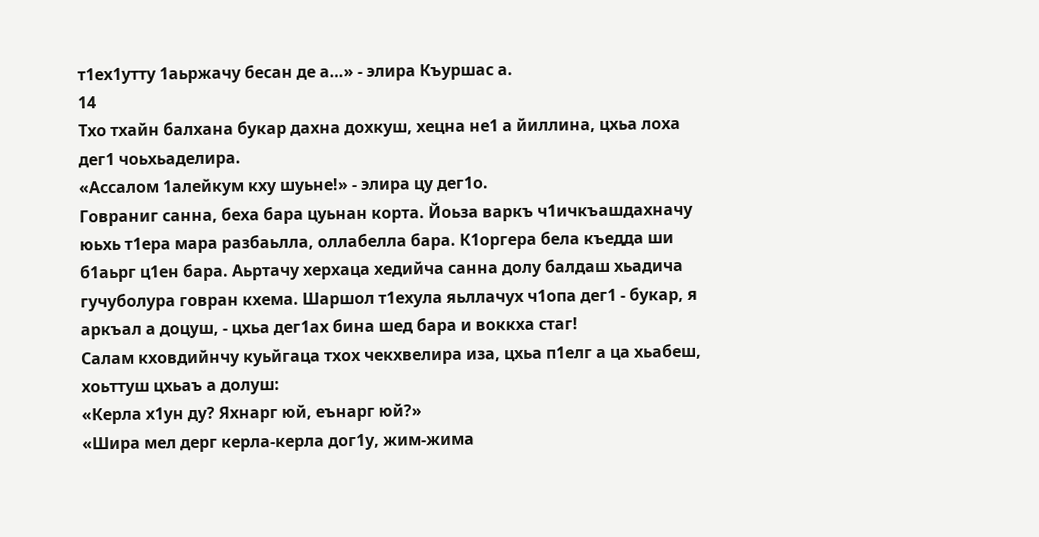т1ех1утту 1аьржачу бесан де а…» - элира Къуршас а.
14
Тхо тхайн балхана букар дахна дохкуш, хецна не1 а йиллина, цхьа лоха дег1 чоьхьаделира.
«Ассалом 1алейкум кху шуьне!» - элира цу дег1о.
Говраниг санна, беха бара цуьнан корта. Йоьза варкъ ч1ичкъашдахначу юьхь т1ера мара разбаьлла, оллабелла бара. К1оргера бела къедда ши б1аьрг ц1ен бара. Аьртачу херхаца хедийча санна долу балдаш хьадича гучуболура говран кхема. Шаршол т1ехула яьллачух ч1опа дег1 - букар, я аркъал а доцуш, - цхьа дег1ах бина шед бара и воккха стаг!
Салам кховдийнчу куьйгаца тхох чекхвелира иза, цхьа п1елг а ца хьабеш, хоьттуш цхьаъ а долуш:
«Керла х1ун ду? Яхнарг юй, еънарг юй?»
«Шира мел дерг керла-керла дог1у, жим-жима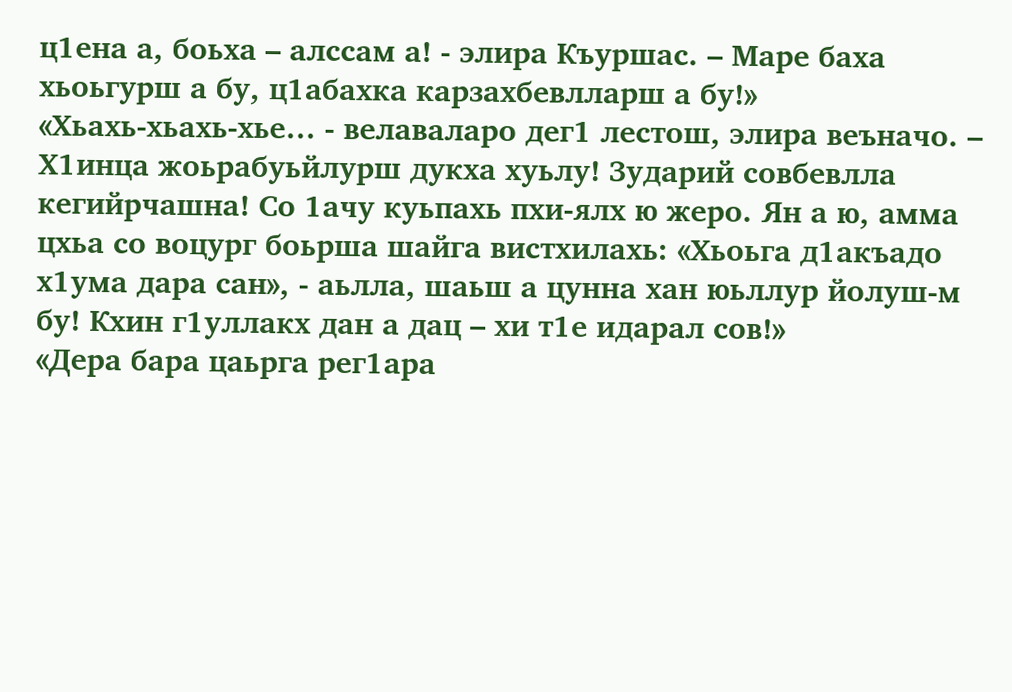ц1ена а, боьха – алссам а! - элира Къуршас. – Маре баха хьоьгурш а бу, ц1абахка карзахбевлларш а бу!»
«Хьахь-хьахь-хье… - велаваларо дег1 лестош, элира веъначо. – Х1инца жоьрабуьйлурш дукха хуьлу! Зударий совбевлла кегийрчашна! Со 1ачу куьпахь пхи-ялх ю жеро. Ян а ю, амма цхьа со воцург боьрша шайга вистхилахь: «Хьоьга д1акъадо х1ума дара сан», - аьлла, шаьш а цунна хан юьллур йолуш-м бу! Кхин г1уллакх дан а дац – хи т1е идарал сов!»
«Дера бара цаьрга рег1ара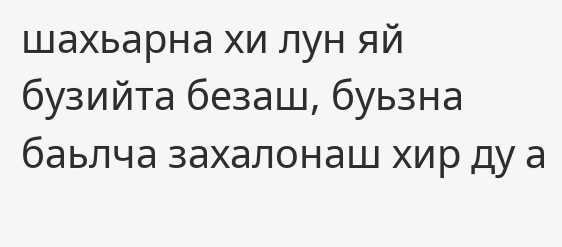шахьарна хи лун яй бузийта безаш, буьзна баьлча захалонаш хир ду а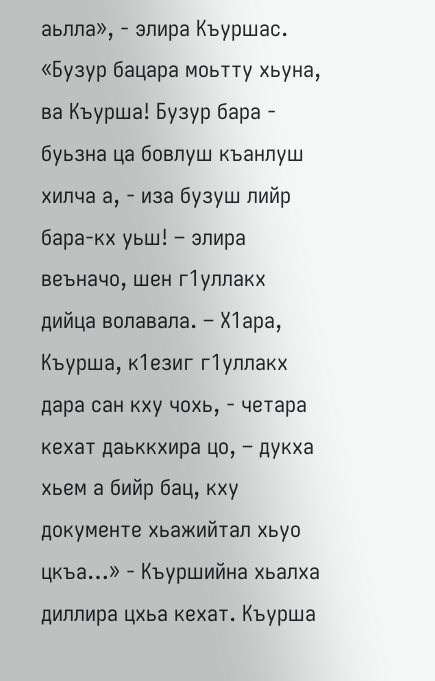аьлла», - элира Къуршас.
«Бузур бацара моьтту хьуна, ва Къурша! Бузур бара - буьзна ца бовлуш къанлуш хилча а, - иза бузуш лийр бара-кх уьш! – элира веъначо, шен г1уллакх дийца волавала. – Х1ара, Къурша, к1езиг г1уллакх дара сан кху чохь, - четара кехат даьккхира цо, – дукха хьем а бийр бац, кху документе хьажийтал хьуо цкъа…» - Къуршийна хьалха диллира цхьа кехат. Къурша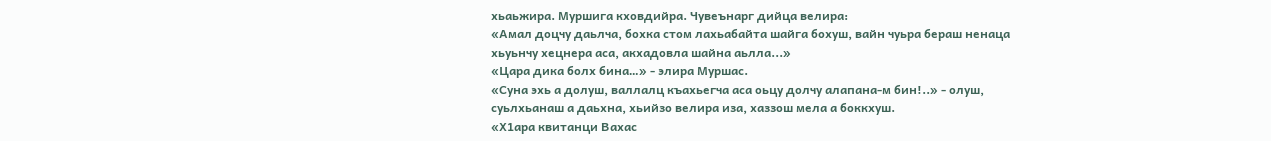хьаьжира. Муршига кховдийра. Чувеънарг дийца велира:
«Амал доцчу даьлча, бохка стом лахьабайта шайга бохуш, вайн чуьра бераш ненаца хьуьнчу хецнера аса, акхадовла шайна аьлла...»
«Цара дика болх бина…» - элира Муршас.
«Суна эхь а долуш, валлалц къахьегча аса оьцу долчу алапана-м бин!..» - олуш, суьлхьанаш а даьхна, хьийзо велира иза, хаззош мела а боккхуш.
«Х1ара квитанци Вахас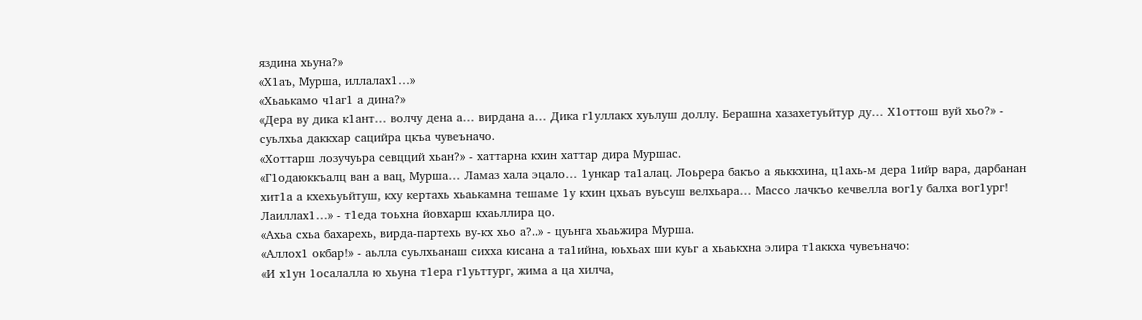яздина хьуна?»
«Х1аъ, Мурша, иллалах1…»
«Хьаькамо ч1аг1 а дина?»
«Дера ву дика к1ант… волчу дена а… вирдана а… Дика г1уллакх хуьлуш доллу. Берашна хазахетуьйтур ду… Х1оттош вуй хьо?» - суьлхьа даккхар сацийра цкъа чувеъначо.
«Хоттарш лозучуьра севцций хьан?» - хаттарна кхин хаттар дира Муршас.
«Г1одаюккъалц ван а вац, Мурша… Ламаз хала эцало… 1ункар та1алац. Лоьрера бакъо а яьккхина, ц1ахь-м дера 1ийр вара, дарбанан хит1а а кхехьуьйтуш, кху кертахь хьаькамна тешаме 1у кхин цхьаъ вуьсуш велхьара… Массо лачкъо кечвелла вог1у балха вог1ург! Лаиллах1…» - т1еда тоьхна йовхарш кхаьллира цо.
«Ахьа схьа бахарехь, вирда-партехь ву-кх хьо а?..» - цуьнга хьаьжира Мурша.
«Аллох1 окбар!» - аьлла суьлхьанаш сихха кисана а та1ийна, юьхьах ши куьг а хьаькхна элира т1аккха чувеъначо:
«И х1ун 1осалалла ю хьуна т1ера г1уьттург, жима а ца хилча,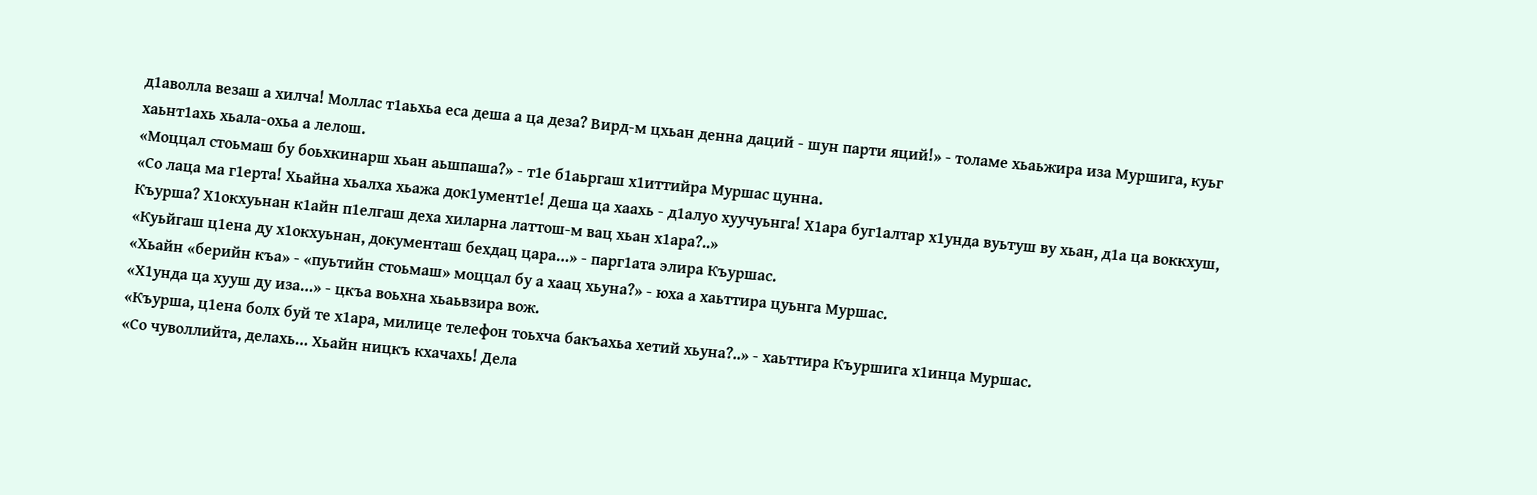д1аволла везаш а хилча! Моллас т1аьхьа еса деша а ца деза? Вирд-м цхьан денна даций - шун парти яций!» - толаме хьаьжира иза Муршига, куьг хаьнт1ахь хьала-охьа а лелош.
«Моццал стоьмаш бу боьхкинарш хьан аьшпаша?» - т1е б1аьргаш х1иттийра Муршас цунна.
«Со лаца ма г1ерта! Хьайна хьалха хьажа док1умент1е! Деша ца хаахь - д1алуо хуучуьнга! Х1ара буг1алтар х1унда вуьтуш ву хьан, д1а ца воккхуш, Къурша? Х1окхуьнан к1айн п1елгаш деха хиларна латтош-м вац хьан х1ара?..»
«Куьйгаш ц1ена ду х1окхуьнан, документаш бехдац цара…» - парг1ата элира Къуршас.
«Хьайн «берийн къа» - «пуьтийн стоьмаш» моццал бу а хаац хьуна?» - юха а хаьттира цуьнга Муршас.
«Х1унда ца хууш ду иза…» - цкъа воьхна хьаьвзира вож.
«Къурша, ц1ена болх буй те х1ара, милице телефон тоьхча бакъахьа хетий хьуна?..» - хаьттира Къуршига х1инца Муршас.
«Со чуволлийта, делахь… Хьайн ницкъ кхачахь! Дела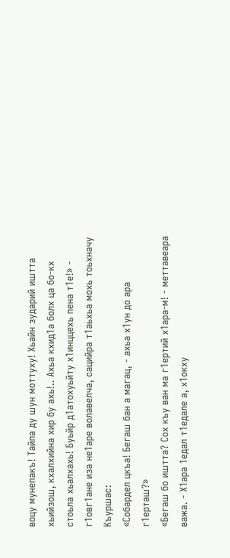воцу мунепакъ! Тайпа ду шун моттуху! Хьайн зударий иштта хьийзош, кхалхийна хир бу ахь!.. Ахьа кхид1а болх ца бо-кх стоьла хьалхахь! Буьйр д1атохуьйту х1инццехь пена т1е!» - г1овг1ане иза не1аре волавелча, сацийра т1аьхьа мохь тоьхначу Къуршас:
«Собардел цкъа! Бегаш бан а магац, - ахьа х1ун до ара г1ерташ?»
«Бегаш бо иштта? Сох къу ван ма г1ертий х1ара-м! - меттавеара важа. - Х1ара 1едал т1едале а, х1окху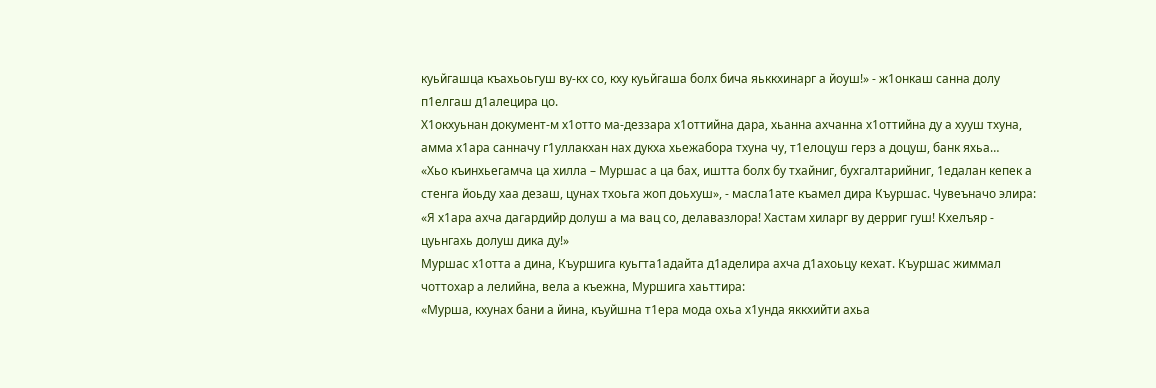куьйгашца къахьоьгуш ву-кх со, кху куьйгаша болх бича яьккхинарг а йоуш!» - ж1онкаш санна долу п1елгаш д1алецира цо.
Х1окхуьнан документ-м х1отто ма-деззара х1оттийна дара, хьанна ахчанна х1оттийна ду а хууш тхуна, амма х1ара санначу г1уллакхан нах дукха хьежабора тхуна чу, т1елоцуш герз а доцуш, банк яхьа…
«Хьо къинхьегамча ца хилла – Муршас а ца бах, иштта болх бу тхайниг, бухгалтарийниг, 1едалан кепек а стенга йоьду хаа дезаш, цунах тхоьга жоп доьхуш», - масла1ате къамел дира Къуршас. Чувеъначо элира:
«Я х1ара ахча дагардийр долуш а ма вац со, делавазлора! Хастам хиларг ву дерриг гуш! Кхелъяр - цуьнгахь долуш дика ду!»
Муршас х1отта а дина, Къуршига куьгта1адайта д1аделира ахча д1ахоьцу кехат. Къуршас жиммал чоттохар а лелийна, вела а къежна, Муршига хаьттира:
«Мурша, кхунах бани а йина, къуйшна т1ера мода охьа х1унда яккхийти ахьа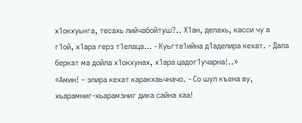х1окхуьнга, тесахь лийчабойтуш?.. Х1ан, делахь, касси чу а г1ой, х1ара герз т1елаца… - Куьгта1ийна д1аделира кехат. - Дала беркат ма дойла х1окхунах, х1ара цадог1учарна!..»
«Амин! – элира кехат каракхаьчначо. - Со шул къена ву, хьарамниг-хьарамзниг дика сайна хаа!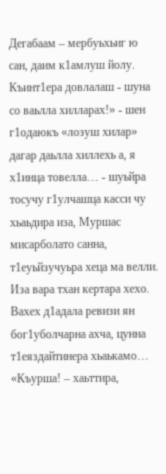Дегабаам – мербуьхьиг ю сан, даим к1амлуш йолу. Къинт1ера довлалаш - шуна со ваьлла хилларах!» - шен г1одаюкъ «лозуш хилар» дагар даьлла хиллехь а, я х1инца товелла… - шуьйра тосучу г1улчашца касси чу хьаьдира иза, Муршас мисарболато санна, т1еуьйзучуьра хеца ма велли. Иза вара тхан кертара хехо. Вахех д1адала ревизи ян бог1уболчарна ахча, цунна т1еяздайтинера хьаькамо…
«Къурша! – хаьттира,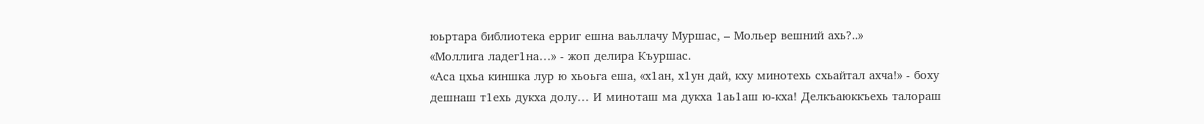юьртара библиотека ерриг ешна ваьллачу Муршас, – Мольер вешний ахь?..»
«Моллига ладег1на…» - жоп делира Къуршас.
«Аса цхьа киншка лур ю хьоьга еша, «х1ан, х1ун дай, кху минотехь схьайтал ахча!» - боху дешнаш т1ехь дукха долу… И миноташ ма дукха 1аь1аш ю-кха! Делкъаюккъехь талораш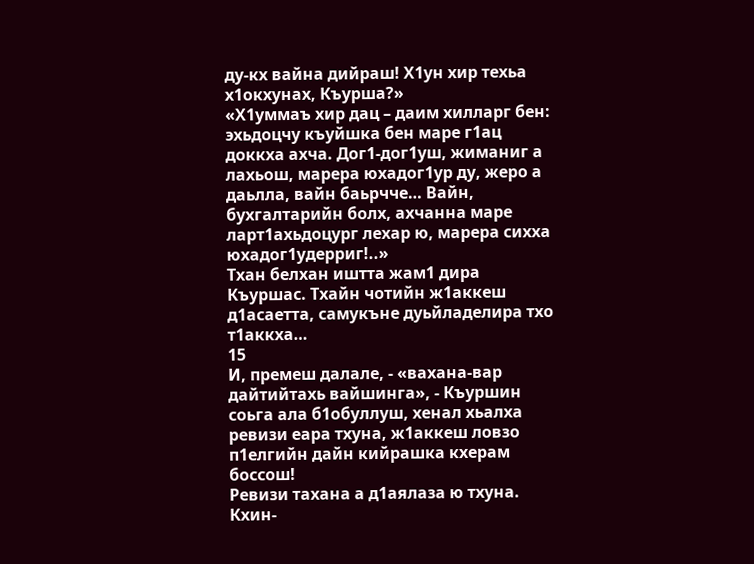ду-кх вайна дийраш! Х1ун хир техьа х1окхунах, Къурша?»
«Х1уммаъ хир дац – даим хилларг бен: эхьдоцчу къуйшка бен маре г1ац доккха ахча. Дог1-дог1уш, жиманиг а лахьош, марера юхадог1ур ду, жеро а даьлла, вайн баьрчче… Вайн, бухгалтарийн болх, ахчанна маре ларт1ахьдоцург лехар ю, марера сихха юхадог1удерриг!..»
Тхан белхан иштта жам1 дира Къуршас. Тхайн чотийн ж1аккеш д1асаетта, самукъне дуьйладелира тхо т1аккха…
15
И, премеш далале, - «вахана-вар дайтийтахь вайшинга», - Къуршин соьга ала б1обуллуш, хенал хьалха ревизи еара тхуна, ж1аккеш ловзо п1елгийн дайн кийрашка кхерам боссош!
Ревизи тахана а д1аялаза ю тхуна. Кхин-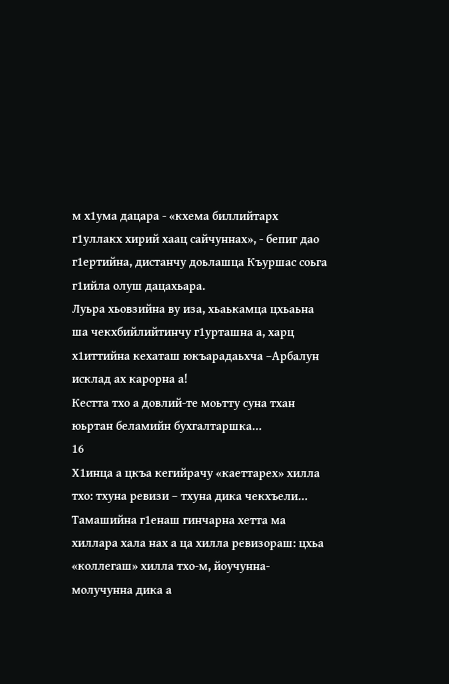м х1ума дацара - «кхема биллийтарх г1уллакх хирий хаац сайчуннах», - бепиг дао г1ертийна, дистанчу доьлашца Къуршас соьга г1ийла олуш дацахьара.
Луьра хьовзийна ву иза, хьаькамца цхьаьна ша чекхбийлийтинчу г1урташна а, харц х1иттийна кехаташ юкъарадаьхча –Арбалун исклад ах карорна а!
Кестта тхо а довлий-те моьтту суна тхан юьртан беламийн бухгалтаршка…
16
Х1инца а цкъа кегийрачу «каеттарех» хилла тхо: тхуна ревизи – тхуна дика чекхъели…
Тамашийна г1енаш гинчарна хетта ма хиллара хала нах а ца хилла ревизораш: цхьа «коллегаш» хилла тхо-м, йоучунна-молучунна дика а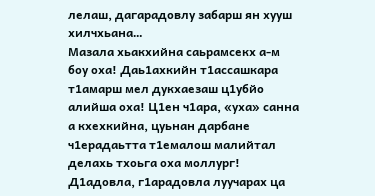лелаш, дагарадовлу забарш ян хууш хилчхьана…
Мазала хьакхийна саьрамсекх а-м боу оха! Даь1ахкийн т1ассашкара т1амарш мел дукхаезаш ц1убйо алийша оха! Ц1ен ч1ара, «уха» санна а кхехкийна, цуьнан дарбане ч1ерадаьтта т1емалош малийтал делахь тхоьга оха моллург!
Д1адовла, г1арадовла луучарах ца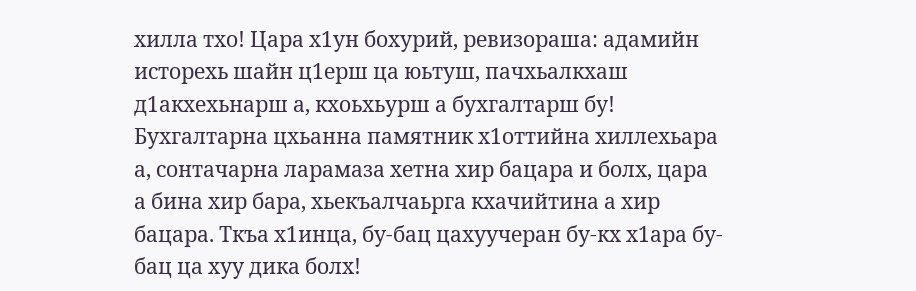хилла тхо! Цара х1ун бохурий, ревизораша: адамийн исторехь шайн ц1ерш ца юьтуш, пачхьалкхаш д1акхехьнарш а, кхоьхьурш а бухгалтарш бу! Бухгалтарна цхьанна памятник х1оттийна хиллехьара а, сонтачарна ларамаза хетна хир бацара и болх, цара а бина хир бара, хьекъалчаьрга кхачийтина а хир бацара. Ткъа х1инца, бу-бац цахуучеран бу-кх х1ара бу-бац ца хуу дика болх!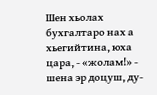Шен хьолах бухгалтаро нах а хьегийтина, юха цара, - «жолам!» - шена эр доцуш, ду-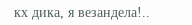кх дика, я везандела!..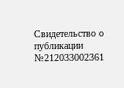Свидетельство о публикации №212033002361